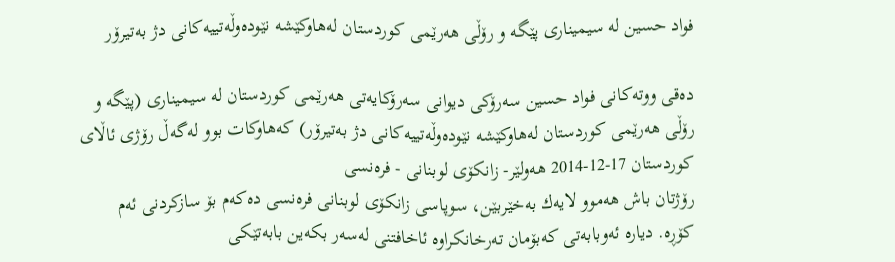فواد حسین له‌ سیمیناری پێگه‌ و رۆڵی هه‌رێمی كوردستان له‌هاوكێشه‌ نێوده‌وڵه‌تییه‌كانی دژ به‌تیرۆر

ده‌قی ووته‌كانی فواد حسین سه‌رۆكی دیوانی سه‌رۆكایه‌تی هه‌رێمی كوردستان له‌ سیمیناری (پێگه‌ و رۆڵی هه‌رێمی كوردستان له‌هاوكێشه‌ نێوده‌وڵه‌تییه‌كانی دژ به‌تیرۆر) كه‌هاوكات بوو له‌گه‌ڵ رۆژی ئاڵای كوردستان 17-12-2014 هه‌ولێر- زانكۆی لوبنانی - فره‌نسی
رۆژتان باش هه‌موو لایه‌ك به‌خێربێن، سوپاسی زانكۆی لوبنانی فره‌نسی ده‌كه‌م بۆ سازكردنی ئه‌م كۆڕه‌. دیاره‌ ئه‌وبابه‌تی كه‌بۆمان ته‌رخانكراوه‌ ئاخافتنی له‌سه‌ر بكه‌ین بابه‌تێكی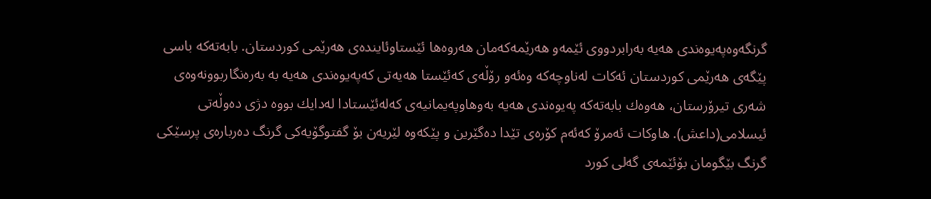گرنگه‌وه‌په‌یوه‌ندی هه‌یه‌ به‌رابردووی ئێمه‌و هه‌رێمه‌كه‌مان هه‌روه‌ها ئێستاوئاینده‌ی هه‌رێمی كوردستان. بابه‌ته‌كه‌ باسی پێگه‌ی هه‌رێمی كوردستان ئه‌كات له‌ناوچه‌كه‌ وه‌ئه‌و رۆڵه‌ی كه‌ئێستا هه‌یه‌تی كه‌په‌یوه‌ندی هه‌یه‌ به‌ به‌ره‌نگاربوونه‌وه‌ی شه‌ری تیرۆرستان، هه‌وه‌ك بابه‌ته‌كه‌ په‌یوه‌ندی هه‌یه‌ به‌وهاوپه‌یمانیه‌ی كه‌له‌ئێستادا له‌دایك بووه‌ دژی ده‌وڵه‌تی ئیسلامی(داعش). هاوكات ئه‌مرۆ كه‌ئه‌م كۆره‌ی تێدا ده‌گێرین و پێكه‌وه‌ لێریه‌ن بۆ گفتوگۆیه‌كی گرنگ ده‌رباره‌ی پرسێكی گرنگ بێگومان بۆئێمه‌ی گه‌لی كورد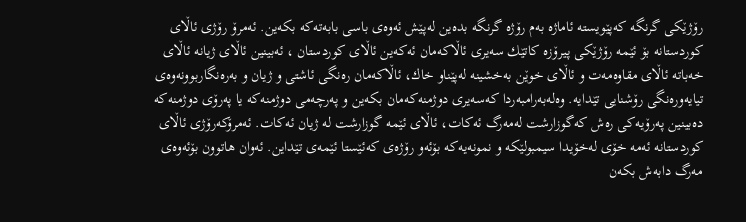رۆژێكی گرنگه‌ كه‌پێویسته‌ ئاماژه‌ به‌م رۆژه‌ گرنگه‌ بده‌ین له‌پێش ئه‌وه‌ی باسی بابه‌ته‌كه‌ بكه‌ین. ئه‌مرۆ رۆژی ئاڵای كوردستانه‌ بۆ ئێمه‌ رۆژێكی پیرۆزه‌ كاتێك سه‌یری ئاڵاكه‌مان ئه‌كه‌ین ئاڵای كوردستان ، ئه‌بینین ئاڵای ژیانه‌ ئاڵای خه‌باته‌ ئاڵای مقاوه‌مه‌ت و ئاڵای خوێن به‌خشینه‌ له‌پێناو خاك، ئاڵاكه‌مان ره‌نگی ئاشتی و ژیان و به‌ره‌نگاربوونه‌وه‌ی تیایه‌وره‌نگی رۆشنایی تێدایه‌. وه‌له‌به‌رامبه‌ردا كه‌سه‌یری دوژمنه‌كه‌مان بكه‌ین و په‌رچه‌می دوژمنه‌كه‌ یا په‌رۆی دوژمنه‌كه‌ ده‌بینین په‌رۆیه‌كی ره‌ش كه‌گوزارشت له‌مه‌رگ ئه‌كات، ئاڵای ئێمه‌ گوزارشت له‌ ژیان ئه‌كات. ئه‌مرۆكه‌رۆژی ئاڵای كوردستانه‌ ئه‌مه‌ خۆی له‌خۆیدا سیمبولێكه‌ و نمونه‌یه‌كه‌ بۆئه‌و رۆژه‌ی كه‌ئێستا ئێمه‌ی تێداین. ئه‌وان هاتوون بۆئه‌وه‌ی مه‌رگ دابه‌ش بكه‌ن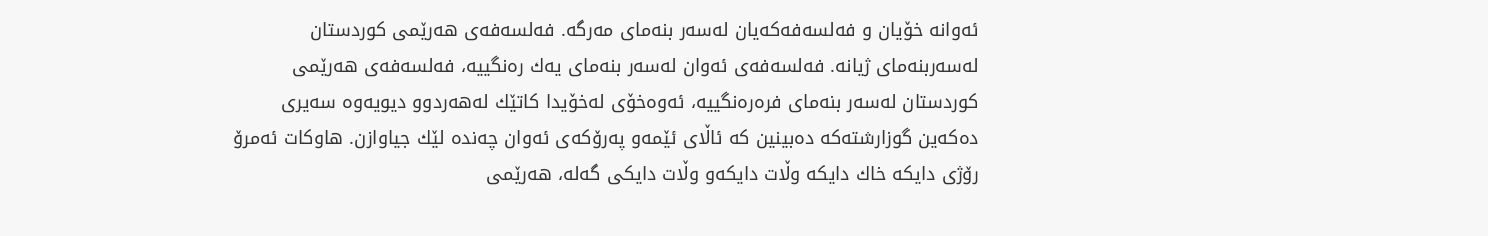ئه‌وانه‌ خۆیان و فه‌لسه‌فه‌كه‌یان له‌سه‌ر بنه‌مای مه‌رگه‌. فه‌لسه‌فه‌ی هه‌رێمی كوردستان له‌سه‌ربنه‌مای ژیانه‌. فه‌لسه‌فه‌ی ئه‌وان له‌سه‌ر بنه‌مای یه‌ك ره‌نگییه‌، فه‌لسه‌فه‌ی هه‌رێمی كوردستان له‌سه‌ر بنه‌مای فره‌ره‌نگییه‌، ئه‌وه‌خۆی له‌خۆیدا كاتێك له‌هه‌ردوو دیویه‌وه‌ سه‌یری ده‌كه‌ین گوزارشته‌كه‌ ده‌بینین كه‌ ئاڵای ئێمه‌و په‌رۆكه‌ی ئه‌وان چه‌نده‌ لێك جیاوازن. هاوكات ئه‌مرۆ رۆژی دایكه‌ خاك دایكه‌ وڵات دایكه‌و وڵات دایكی گه‌له‌، هه‌رێمی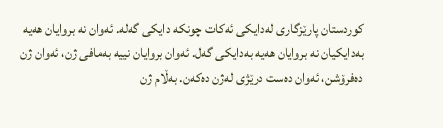كوردستان پارێزگاری له‌دایكی ئه‌كات چونكه‌ دایكی گه‌له‌. ئه‌وان نه‌ بروایان هه‌یه‌ به‌دایكیان نه‌ بروایان هه‌یه‌ به‌دایكی گه‌ل. ئه‌وان بروایان نییه‌ به‌مافی ژن، ئه‌وان ژن ده‌فرۆشن، ئه‌وان ده‌ست درێژی له‌ژن ده‌كه‌ن. به‌ڵام ژن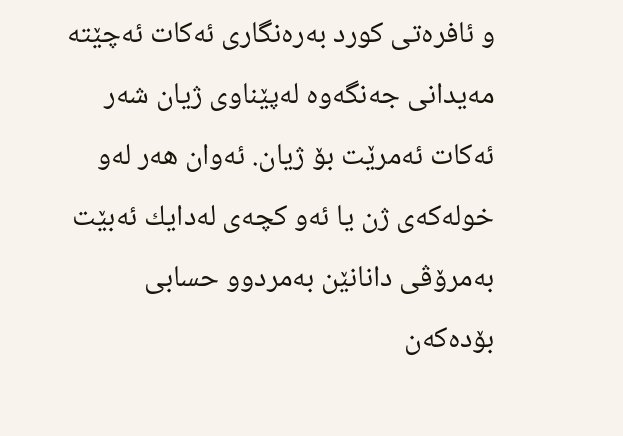و ئافره‌تی كورد به‌ره‌نگاری ئه‌كات ئه‌چێته‌ مه‌یدانی جه‌نگه‌وه‌ له‌پێناوی ژیان شه‌ر ئه‌كات ئه‌مرێت بۆ ژیان. ئه‌وان هه‌ر له‌و خوله‌كه‌ی ژن یا ئه‌و كچه‌ی له‌دایك ئه‌بێت به‌مرۆڤی دانانێن به‌مردوو حسابی بۆده‌كه‌ن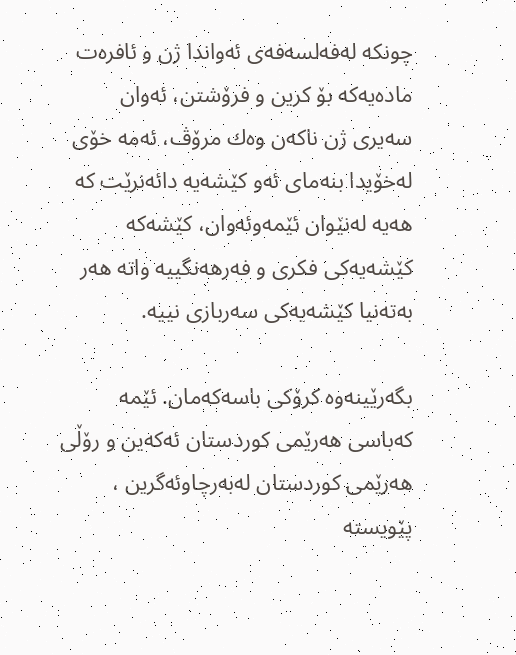چونكه‌ له‌فه‌لسه‌فه‌ی ئه‌واندا ژن و ئافره‌ت ماده‌یه‌كه‌ بۆ كرین و فرۆشتن، ئه‌وان سه‌یری ژن ناكه‌ن وه‌ك مرۆڤ، ئه‌مه‌ خۆی له‌خۆیدا بنه‌مای ئه‌و كێشه‌یه‌ دائه‌نرێت كه‌ هه‌یه‌ له‌نێوان ئێمه‌وئه‌وان، كێشه‌كه‌ كێشه‌یه‌كی فكری و فه‌رهه‌نگییه‌ واته‌ هه‌ر به‌ته‌نیا كێشه‌یه‌كی سه‌ربازی نییه‌.

بگه‌رێینه‌وه‌ كرۆكی باسه‌كه‌مان. ئێمه‌ كه‌باسی هه‌رێمی كوردستان ئه‌كه‌ین و رۆڵی هه‌رێمی كوردستان له‌به‌رچاوئه‌گرین ، پێویسته‌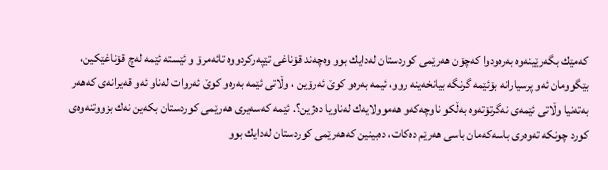كه‌مێك بگه‌رێینه‌وه‌ به‌ره‌ودوا كه‌چۆن هه‌رێمی كوردستان له‌دایك بوو وه‌چه‌ند قۆناغی تێپه‌ركردووه‌ تائه‌مرۆ و ئێسته‌ ئێمه‌ له‌چ قۆناغێكین، بێگوومان ئه‌و پرسیارانه‌ بۆئێمه‌ گرنگه‌ بیانخه‌ینه‌ روو، ئیمه‌ به‌ره‌و كوێ ئه‌رۆین ، وڵاتی ئێمه‌ به‌ره‌و كوێ‌ ئه‌روات له‌ناو ئه‌و قه‌یرانه‌ی كه‌هه‌ر به‌ته‌نیا وڵاتی ئێمه‌ی نه‌گرتۆته‌وه‌ به‌ڵكو ناوچه‌كه‌و هه‌موولایه‌ك له‌ناویا ده‌ژین؟. ئێمه‌ كه‌سه‌یری هه‌رێمی كوردستان بكه‌ین نه‌ك بزووتنه‌وه‌ی كورد چونكه‌ ته‌وه‌ری باسه‌كه‌مان باسی هه‌رێم ده‌كات، ده‌بینین كه‌هه‌رێمی كوردستان له‌دایك بوو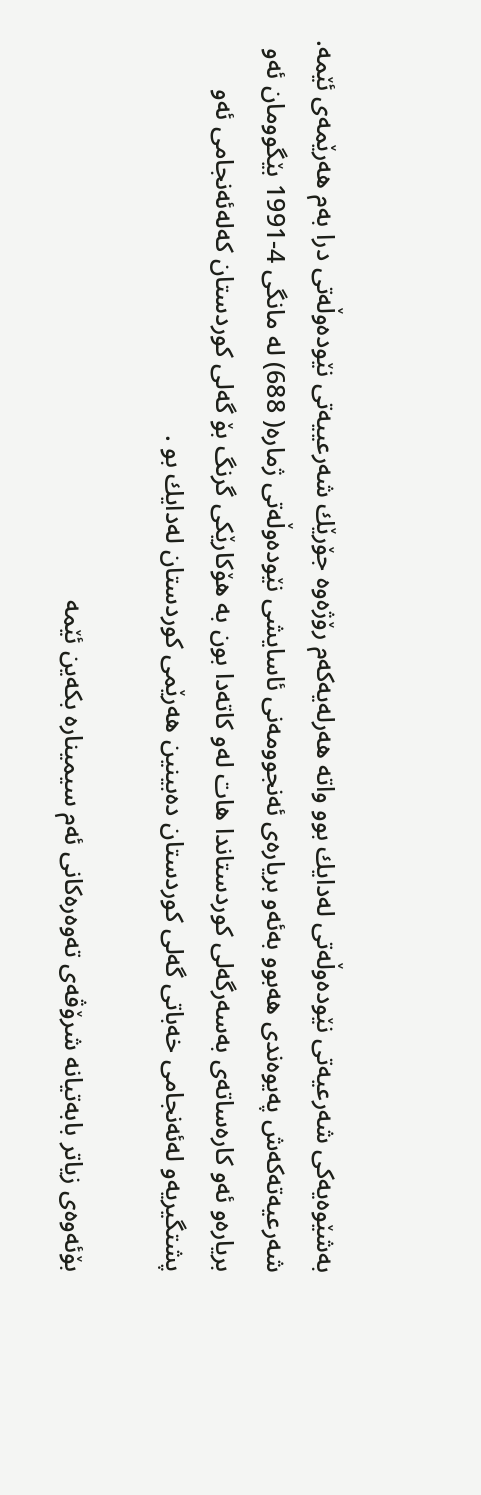به‌شێوه‌یه‌كی شه‌رعیه‌تی نێوده‌وڵه‌تی له‌دایك بوو واته‌ هه‌رله‌یه‌كه‌م رۆژه‌وه‌ جۆرێك شه‌رعییه‌تی نێوده‌وڵه‌تی درا به‌م هه‌رێمه‌ی ئێمه‌. شه‌رعیه‌ته‌كه‌ش په‌یوه‌ندی هه‌بوو به‌ئه‌و بریاره‌ی ئه‌نجوومه‌نی ئاسایشی نێوده‌وڵه‌تی ژماره‌( 688) له‌ مانگی 4-1991 بێگوومان ئه‌و بریاره‌و ئه‌و كاره‌ساته‌ی به‌سه‌رگه‌لی كوردستاندا هات له‌و كاته‌دا بون به‌ هۆكارێكی گرنگ بۆ گه‌لی كوردستان كه‌له‌ئه‌نجامی ئه‌و پشتگیریه‌و له‌ئه‌نجامی خه‌باتی گه‌لی كوردستان ده‌بینین هه‌رێمی كوردستان له‌دایك بو .

بۆئه‌وه‌ی زیاتر بابه‌تیانه‌ شرۆڤه‌ی ته‌وه‌ره‌كانی ئه‌م سیمیناره‌ بكه‌ین ئێمه‌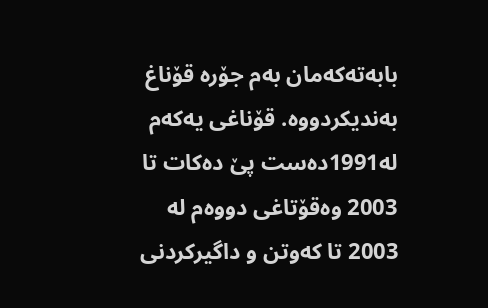بابه‌ته‌كه‌مان به‌م جۆره‌ قۆناغ به‌ندیكردووه‌. قۆناغی یه‌كه‌م له‌1991ده‌ست پێ ده‌كات تا 2003 وه‌قۆتاغی دووه‌م له‌ 2003 تا كه‌وتن و داگیركردنی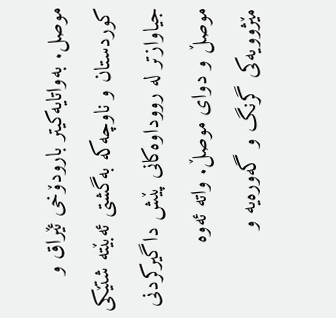موصل. به‌واتایه‌كیتر بارودۆخی ئێراق و كوردستان و ناوچه‌كه‌ به‌گشتی ئه‌بێته‌ شتێكی جیاوازتر له‌ رووداوه‌كانی پێش داگیركردنی موصڵ و دوای موصڵ. واته‌ ئه‌وه‌ مێژوویه‌كی گرنگ و گه‌وره‌یه‌ و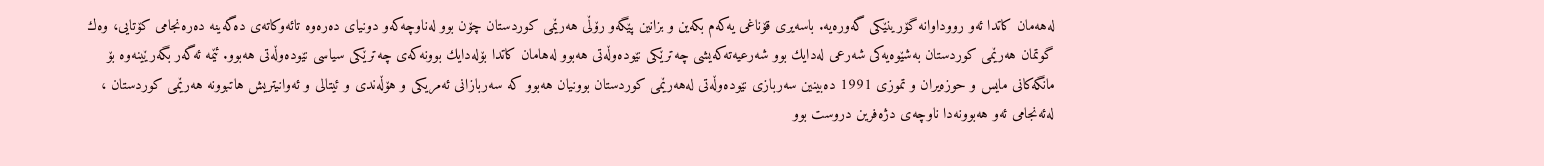له‌هه‌مان كاتدا ئه‌و رووداوانه‌ گۆرینێكی گه‌وره‌یه‌. باسه‌یری قۆناغی یه‌كه‌م بكه‌ین و بزانین پێگه‌و رۆڵی هه‌رێمی كوردستان چۆن بوو له‌ناوچه‌كه‌و دونیای ده‌ره‌وه‌ تائه‌وكاته‌ی ده‌گه‌ینه‌ ده‌ره‌نجامی كۆتایی، وه‌ك گوتمان هه‌رێمی كوردستان به‌شێوه‌یه‌كی شه‌رعی له‌دایك بوو شه‌رعیه‌ته‌كه‌یشی چه‌ترێكی نێوده‌وڵه‌تی هه‌بوو له‌هامان كاتدا بۆله‌دایك بوونه‌كه‌ی چه‌ترێكی سیاسی نێوده‌وڵه‌تی هه‌بوو. ئێمه‌ ئه‌گه‌ر بگه‌رێینه‌وه‌ بۆ مانگه‌كانی مایس و حوزه‌یران و تموزی 1991 ده‌بینین سه‌ربازی نێوده‌وڵه‌تی له‌هه‌رێمی كوردستان بوونیان هه‌بوو كه‌ سه‌ربازانی ئه‌مریكی و هۆڵه‌ندی و ئیتالی و ئه‌وانیتریش هاتبوونه‌ هه‌رێمی كوردستان ، له‌ئه‌نجامی ئه‌و هه‌بوونه‌دا ناوچه‌ی دژه‌فرین دروست بوو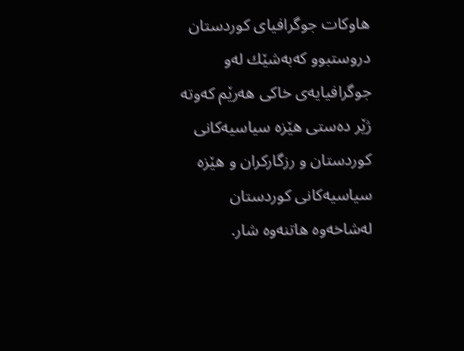هاوكات جوگرافیای كوردستان دروستبوو كه‌به‌شێك له‌و جوگرافیایه‌ی خاكی هه‌رێم كه‌وته‌ ژێر ده‌ستی هێزه‌ سیاسیه‌كانی كوردستان و رزگاركران و هێزه‌ سیاسیه‌كانی كوردستان له‌شاخه‌وه‌ هاتنه‌وه‌ شار.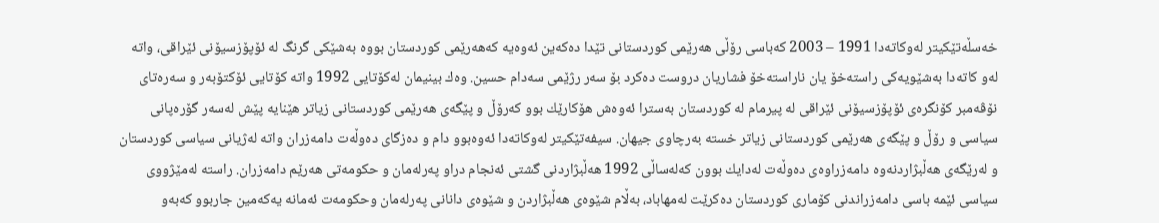خه‌سڵه‌تێكیتر له‌وكاته‌دا 1991 – 2003 كه‌باسی رۆڵی هه‌رێمی كوردستانی تێدا ده‌كه‌ین ئه‌وه‌یه‌ كه‌هه‌رێمی كوردستان بووه‌ به‌شێكی گرنگ له‌ ئۆپۆزسیۆنی ئێراقی، واته‌ له‌و كاته‌دا به‌شێویه‌كی راسته‌خۆ یان ناراسته‌خۆ فشاریان دروست ده‌كرد بۆ سه‌ر رژێمی سه‌دام حسین. وه‌ك بینیمان له‌كۆتایی 1992 واته‌ كۆتایی ئۆكتۆبه‌ر و سه‌ره‌تای نۆڤه‌مبر كۆنگره‌ی ئۆپۆزسیۆنی ئێراقی له‌ پیرمام له‌ كوردستان به‌سترا ئه‌وه‌ش هۆكارێك بوو كه‌رۆڵ و پێگه‌ی هه‌رێمی كوردستانی زیاتر هێنایه‌ پێش له‌سه‌ر گۆره‌پانی سیاسی و رۆڵ و پێگه‌ی هه‌رێمی كوردستانی زیاتر خسته‌ به‌رچاوی جیهان. سیفه‌تێكیتر له‌وكاته‌دا ئه‌وه‌بوو دام و ده‌زگای ده‌وڵه‌ت دامه‌زران واته‌ له‌ژیانی سیاسی كوردستان و له‌رێگه‌ی هه‌ڵبژاردنه‌وه‌ دامه‌زراوه‌ی ده‌وڵه‌ت له‌دایك بوون كه‌له‌ساڵی 1992 هه‌ڵبژاردنی گشتی ئه‌نجام دراو په‌رله‌مان و حكومه‌تی هه‌رێم دامه‌زران. راسته‌ له‌مێژووی سیاسی ئێمه‌ باسی دامه‌زراندنی كۆماری كوردستان ده‌كرێت له‌مهاباد، به‌ڵام شێوه‌ی هه‌ڵبژاردن و شێوه‌ی دانانی په‌رله‌مان وحكومه‌ت ئه‌مانه‌ یه‌كه‌مین جاربوو كه‌به‌و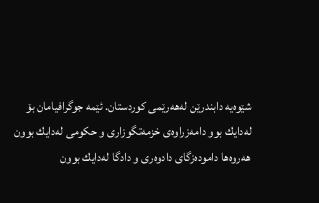شێوه‌یه‌ دابندرێن له‌هه‌رێمی كوردستان. ئێمه‌ جوگرافیامان بۆ له‌دایك بوو دامه‌زراوه‌ی خزمه‌تگوزاری و حكومی له‌دایك بوون هه‌روه‌ها داموده‌زگای دادوه‌ری و دادگا له‌دایك بوون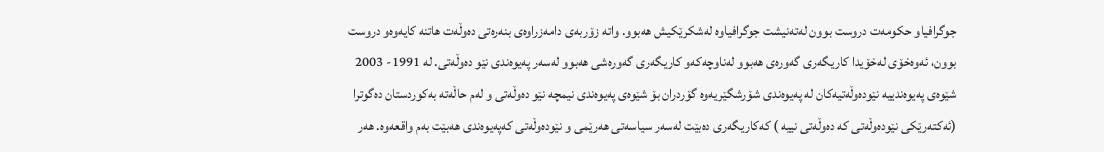جوگرافیاو حكومه‌ت دروست بوون له‌ته‌نیشت جوگرافیاوه‌ له‌شكرێكیش هه‌بوو. واته‌ زۆربه‌ی دامه‌زراوه‌ی بنه‌ره‌تی ده‌وڵه‌ت هاتنه‌ كایه‌وه‌و دروست بوون، ئه‌وه‌خۆی له‌خۆیدا كاریگه‌ری گه‌وره‌ی هه‌بوو له‌ناوچه‌كه‌و كاریگه‌ری گه‌وره‌شی هه‌بوو له‌سه‌ر په‌یوه‌ندی نێو ده‌وڵه‌تی. له‌ 1991- 2003 شێوه‌ی په‌یوه‌ندییه‌ نێوده‌وڵه‌تیه‌كان له‌ په‌یوه‌ندی شۆرشگێریه‌وه‌ گۆردران بۆ شێوه‌ی په‌یوه‌ندی نیمچه‌ نێو ده‌وڵه‌تی و له‌م حاڵه‌ته‌ به‌كوردستان ده‌گوترا (ئه‌كته‌رێكی نێوده‌وڵه‌تی كه‌ ده‌وڵه‌تی نییه‌ ) كه‌كاریگه‌ری ده‌بێت له‌سه‌ر سیاسه‌تی هه‌رێمی و نێوده‌وڵه‌تی كه‌په‌یوه‌ندی هه‌بێت به‌م واقعه‌وه‌. هه‌ر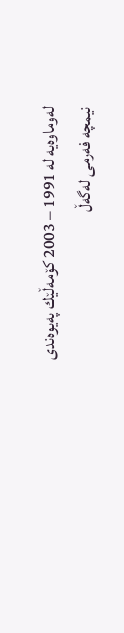له‌وماوه‌یه‌ له‌ 1991 – 2003 كۆمه‌ڵێك په‌یوه‌ندی نیمچه‌ فه‌رمی له‌گه‌ڵ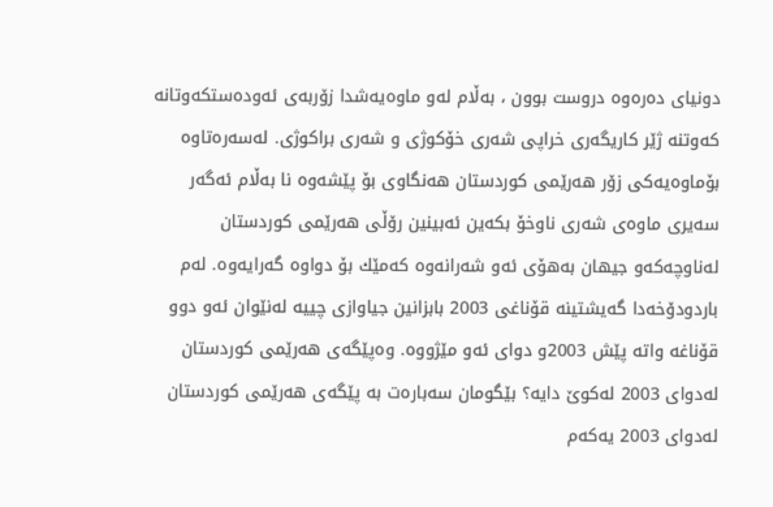دونیای ده‌ره‌وه‌ دروست بوون ، به‌ڵام له‌و ماوه‌یه‌شدا زۆربه‌ی ئه‌وده‌ستكه‌وتانه‌ كه‌وتنه‌ ژێر كاریگه‌ری خراپی شه‌ری خۆكوژی و شه‌ری براكوژی. له‌سه‌ره‌تاوه‌ بۆماوه‌یه‌كی زۆر هه‌رێمی كوردستان هه‌نگاوی بۆ پێشه‌وه‌ نا به‌ڵام ئه‌گه‌ر سه‌یری ماوه‌ی شه‌ری ناوخۆ بكه‌ین ئه‌بینین رۆڵی هه‌رێمی كوردستان له‌ناوچه‌كه‌و جیهان به‌هۆی ئه‌و شه‌رانه‌وه‌ كه‌مێك بۆ دواوه‌ گه‌رایه‌وه‌. له‌م باردودۆخه‌دا گه‌یشتینه‌ قۆناغی 2003 بابزانین جیاوازی چییه‌ له‌نێوان ئه‌و دوو قۆناغه‌ واته‌ پێش 2003و دوای ئه‌و مێژووه‌. وه‌پێگه‌ی هه‌رێمی كوردستان له‌دوای 2003 له‌كوێ‌ دایه‌؟ بێگومان سه‌باره‌ت به‌ پێگه‌ی هه‌رێمی كوردستان له‌دوای 2003 یه‌كه‌م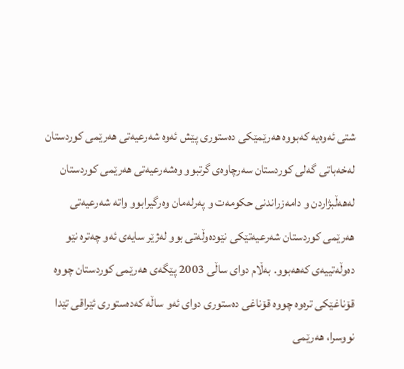شتی ئه‌وه‌یه‌ كه‌بووه‌ هه‌رێمێكی ده‌ستوری پێش ئه‌وه‌ شه‌رعیه‌تی هه‌رێمی كوردستان له‌خه‌باتی گه‌لی كوردستان سه‌رچاوه‌ی گرتبوو وه‌شه‌رعیه‌تی هه‌رێمی كوردستان له‌هه‌ڵبژاردن و دامه‌زراندنی حكومه‌ت و په‌رله‌مان وه‌رگیرابوو واته‌ شه‌رعیه‌تی هه‌رێمی كوردستان شه‌رعیه‌تێكی نێوده‌وڵه‌تی بوو له‌ژێر سایه‌ی ئه‌و چه‌تره‌ نێو ده‌وڵه‌تییه‌ی كه‌هه‌بوو. به‌ڵام دوای ساڵی 2003 پێگه‌ی هه‌رێمی كوردستان چووه‌ قۆناغێكی تره‌وه‌ چووه‌ قۆناغی ده‌ستوری دوای ئه‌و ساڵه‌ كه‌ده‌ستوری ئێراقی تێدا نووسرا، هه‌رێمی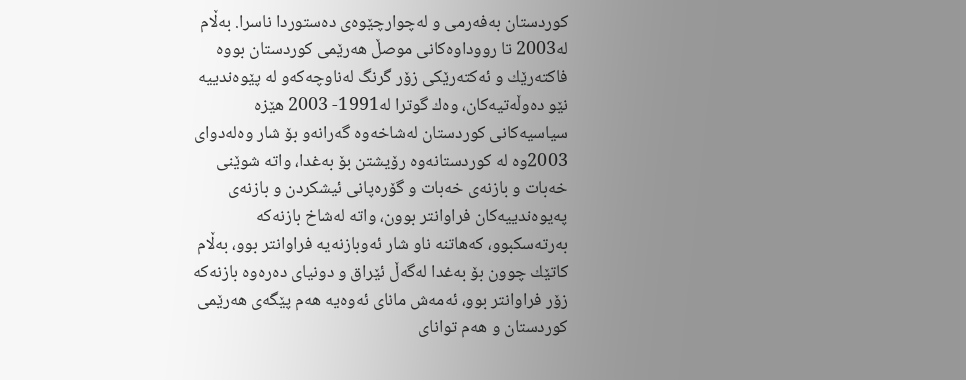كوردستان به‌فه‌رمی و له‌چوارچێوه‌ی ده‌ستوردا ناسرا. به‌ڵام له‌2003 تا رووداوه‌كانی موصڵ هه‌رێمی كوردستان بووه‌ فاكته‌رێك و ئه‌كته‌رێكی زۆر گرنگ له‌ناوچه‌كه‌و له‌ پێوه‌ندییه‌ نێو ده‌وڵه‌تیه‌كان، وه‌ك گوترا له‌1991- 2003 هێزه‌ سیاسیه‌كانی كوردستان له‌شاخه‌وه‌ گه‌رانه‌و بۆ شار وه‌له‌دوای 2003وه‌ له‌ كوردستانه‌وه‌ رۆیشتن بۆ به‌غدا، واته‌ شوێنی خه‌بات و بازنه‌ی خه‌بات و گۆره‌پانی ئیشكردن و بازنه‌ی په‌یوه‌ندییه‌كان فراوانتر بوون، واته‌ له‌شاخ بازنه‌كه‌ به‌رته‌سكبوو، كه‌هاتنه‌ ناو شار ئه‌وبازنه‌یه‌ فراوانتر بوو، به‌ڵام كاتێك چوون بۆ به‌غدا له‌گه‌ڵ ئێراق و دونیای ده‌ره‌وه‌ بازنه‌كه‌ زۆر فراوانتر بوو، ئه‌مه‌ش مانای ئه‌وه‌یه‌ هه‌م پێگه‌ی هه‌رێمی كوردستان و هه‌م توانای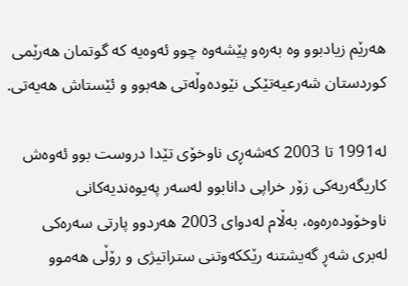هه‌رێم زیادبوو وه‌ به‌ره‌و پێشه‌وه‌ چوو ئه‌وه‌یه‌ كه‌ گوتمان هه‌رێمی كوردستان شه‌رعیه‌تێكی نێوده‌وڵه‌تی هه‌بوو و ئێستاش هه‌یه‌تی.

له‌1991 تا 2003 كه‌شه‌ڕی ناوخۆی تێدا دروست بوو ئه‌وه‌ش كاریگه‌ریه‌كی زۆر خراپی دانابوو له‌سه‌ر په‌یوه‌ندیه‌كانی ناوخۆوده‌ره‌وه‌، به‌ڵام له‌دوای 2003 هه‌ردوو پارتی سه‌ره‌كی له‌بری شه‌ڕ گه‌یشتنه‌ رێككه‌وتنی ستراتیژی و رۆڵی هه‌موو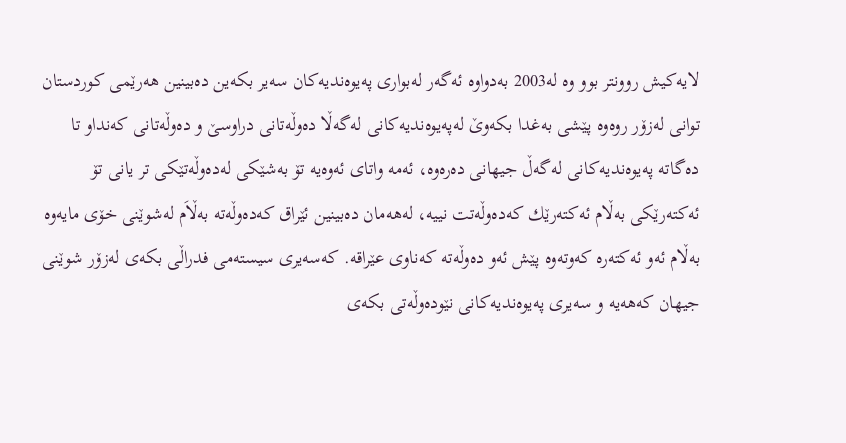لایه‌كیش روونتر بوو وه‌ له‌2003 به‌دواوه‌ ئه‌گه‌ر له‌بواری په‌یوه‌ندیه‌كان سه‌یر بكه‌ین ده‌بینین هه‌رێمی كوردستان توانی له‌زۆر روه‌وه‌ پێشی به‌غدا بكه‌وێ‌ له‌په‌یوه‌ندیه‌كانی له‌گه‌ڵا ده‌وڵه‌تانی دراوسێ‌ و ده‌وڵه‌تانی كه‌نداو تا ده‌گاته‌ په‌یوه‌ندیه‌كانی له‌گه‌ڵ جیهانی ده‌ره‌وه‌، ئه‌مه‌ واتای ئه‌وه‌یه‌ تۆ به‌شێكی له‌ده‌وڵه‌تێكی تر یانی تۆ ئه‌كته‌رێكی به‌ڵام ئه‌كته‌رێك كه‌ده‌وڵه‌تت نییه‌، له‌هه‌مان ده‌بینین ئێراق كه‌ده‌وڵه‌ته‌ به‌ڵاَم له‌شوێنی خۆی مایه‌وه‌ به‌ڵام ئه‌و ئه‌كته‌ره‌ كه‌وته‌وه‌ پێش ئه‌و ده‌وڵه‌ته‌ كه‌ناوی عێراقه‌. كه‌سه‌یری سیسته‌می فدراڵی بكه‌ی له‌زۆر شوێنی جیهان كه‌هه‌یه‌ و سه‌یری په‌یوه‌ندیه‌كانی نێوده‌وڵه‌تی بكه‌ی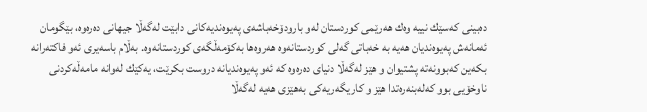ده‌بینی كه‌سێك نییه‌ وه‌ك هه‌رێمی كوردستان له‌و بارودۆخه‌باشه‌ی په‌یوه‌ندیه‌كانی دابێت له‌گه‌ڵا جیهانی ده‌ره‌وه‌، بێگومان ئه‌مانه‌ش په‌یوه‌ندیان هه‌یه‌ به‌ خه‌باتی گه‌لی كوردستانه‌وه‌ هه‌روه‌ها به‌كۆمه‌ڵگه‌ی كوردستانه‌وه‌. به‌ڵام باسه‌یری ئه‌و فاكته‌رانه‌ بكه‌ین كه‌بوونه‌ته‌ پشتیوان و هێز له‌گه‌ڵا دنیای ده‌ره‌وه‌ كه‌ ئه‌و په‌یوه‌ندیانه‌ دروست بكرێت، یه‌كێك له‌وانه‌ مامه‌ڵه‌كردنی ناوخۆیی بوو كه‌له‌بنه‌ره‌تدا هێز و كاریگه‌ریه‌كی به‌هێزی هه‌یه‌ له‌گه‌ڵا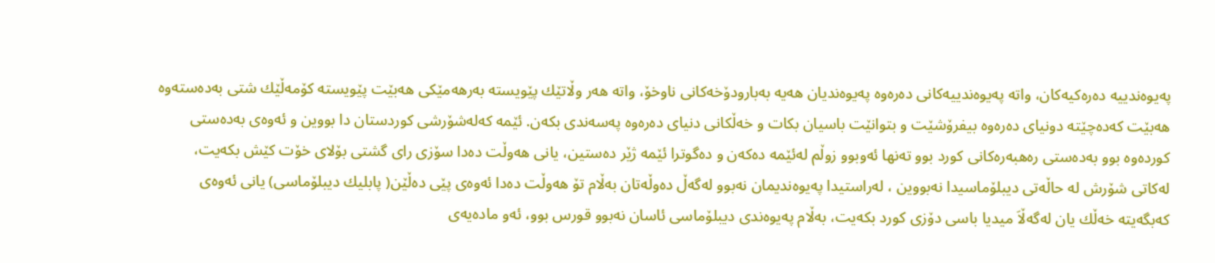په‌یوه‌ندییه‌ ده‌ره‌كیه‌كان، واته‌ په‌یوه‌ندییه‌كانی ده‌ره‌وه‌ په‌یوه‌ندیان هه‌یه‌ به‌بارودۆخه‌كانی ناوخۆ، واته‌ هه‌ر وڵاتێك پێویسته‌ به‌رهه‌مێكی هه‌بێت پێویسته‌ كۆمه‌ڵێك شتی به‌ده‌سته‌وه‌ هه‌بێت كه‌ده‌چێته‌ دونیای ده‌ره‌وه‌ بیفرۆشێت و بتوانێت باسیان بكات و خه‌ڵكانی دنیای ده‌ره‌وه‌ په‌سه‌ندی بكه‌ن. ئێمه‌ كه‌له‌شۆرشی كوردستان دا بووین و ئه‌وه‌ی به‌ده‌ستی كورده‌وه‌ بوو به‌ده‌ستی ره‌هبه‌ره‌كانی كورد بوو ته‌نها ئه‌وبوو زوڵم له‌ئێمه‌ ده‌كه‌ن و ده‌گوترا ئێمه‌ ژێر ده‌ستین، یانی هه‌وڵت ده‌دا سۆزی رای گشتی بۆلای خۆت كێش بكه‌یت، له‌كاتی شۆرش له‌ حاڵه‌تی دیبلۆماسیدا نه‌بووین ، له‌راستیدا په‌یوه‌ندیمان نه‌بوو له‌گه‌ڵ ده‌وڵه‌تان به‌ڵام تۆ هه‌وڵت ده‌دا ئه‌وه‌ی پێی ده‌ڵێن( پابلیك دیبلۆماسی) یانی ئه‌وه‌ی كه‌بگه‌یته‌ خه‌ڵك یان له‌گه‌ڵاَ میدیا باسی دۆزی كورد بكه‌یت، به‌ڵام په‌یوه‌ندی دیبلۆماسی ئاسان نه‌بوو قورس بوو، ئه‌و ماده‌یه‌ی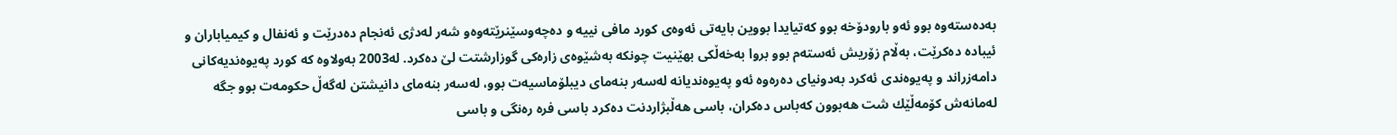به‌ده‌سته‌وه‌ بوو ئه‌و بارودۆخه‌ بوو كه‌تیایدا بووین بایه‌تی ئه‌وه‌ی كورد مافی نییه‌ و ده‌چه‌وسێنرێته‌وه‌و شه‌ر له‌دژی ئه‌نجام ده‌درێت و ئه‌نفال و كیمیاباران و ئیباده‌ ده‌كرێت، به‌ڵام زۆریش ئه‌سته‌م بوو بروا به‌خه‌ڵكی بهێنیت چونكه‌ به‌شێوه‌ی زاره‌كی گوزارشتت لێ ده‌كرد. له‌2003 به‌ولاوه‌ كه‌ كورد په‌یوه‌ندیه‌كانی دامه‌زراند و په‌یوه‌ندی ئه‌كرد به‌دونیای ده‌ره‌وه‌ ئه‌و په‌یوه‌ندیانه‌ له‌سه‌ر بنه‌مای دیبلۆماسیه‌ت بوو، له‌سه‌ر بنه‌مای دانیشتن له‌گه‌ڵ حكومه‌ت بوو جگه‌ له‌مانه‌ش كۆمه‌ڵێك شت هه‌بوون كه‌باس ده‌كران، باسی هه‌ڵبژاردنت ده‌كرد باسی فره‌ ره‌نگی و باسی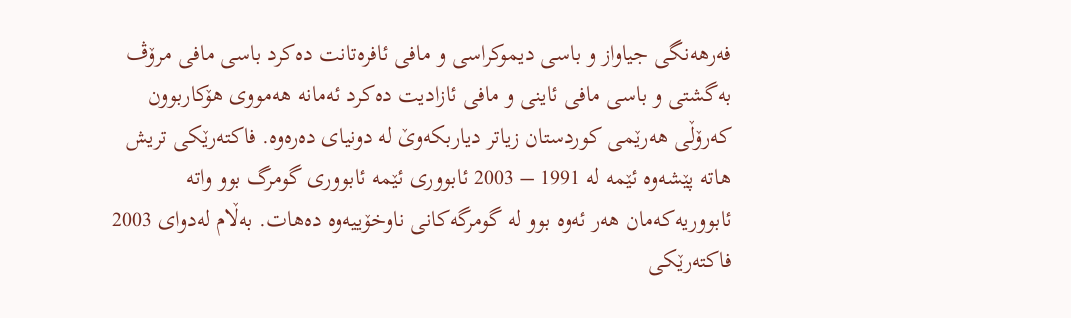فه‌رهه‌نگی جیاواز و باسی دیموكراسی و مافی ئافره‌تانت ده‌كرد باسی مافی مرۆڤ به‌گشتی و باسی مافی ئاینی و مافی ئازادیت ده‌كرد ئه‌مانه‌ هه‌مووی هۆكاربوون كه‌رۆڵی هه‌رێمی كوردستان زیاتر دیاربكه‌وێ‌ له‌ دونیای ده‌ره‌وه‌. فاكته‌رێكی تریش هاته‌ پێشه‌وه‌ ئێمه‌ له‌ 1991 – 2003 ئابووری ئێمه‌ ئابووری گومرگ بوو واته‌ ئابووریه‌كه‌مان هه‌ر ئه‌وه‌ بوو له‌ گومرگه‌كانی ناوخۆییه‌وه‌ ده‌هات. به‌ڵام له‌دوای 2003 فاكته‌رێكی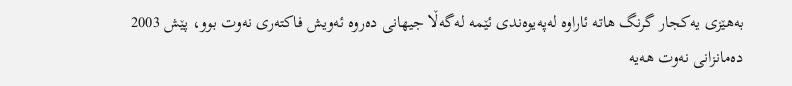به‌هێزی یه‌كجار گرنگ هاته‌ ئاراوه‌ له‌په‌یوه‌ندی ئێمه‌ له‌گه‌ڵا جیهانی ده‌روه‌ ئه‌ویش فاكته‌ری نه‌وت بوو، پێش 2003 ده‌مانزانی نه‌وت هه‌یه‌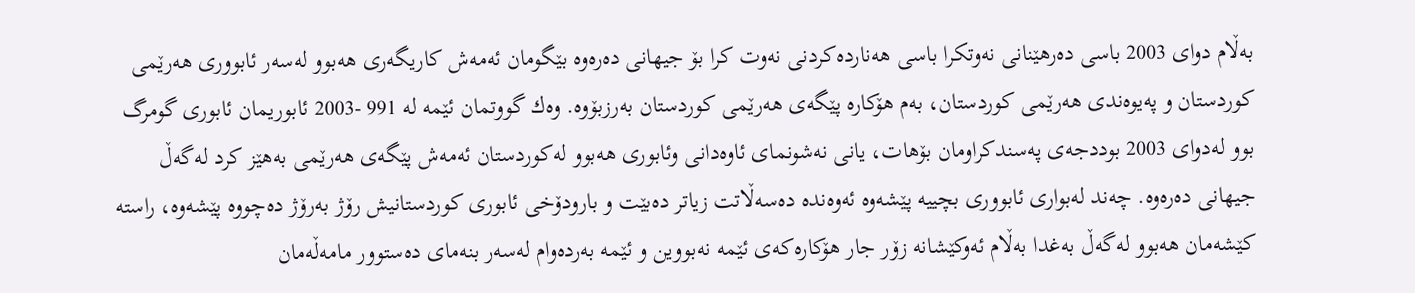به‌ڵام دوای 2003 باسی ده‌رهێنانی نه‌وتكرا باسی هه‌نارده‌كردنی نه‌وت كرا بۆ جیهانی ده‌ره‌وه‌ بێگومان ئه‌مه‌ش كاریگه‌ری هه‌بوو له‌سه‌ر ئابووری هه‌رێمی كوردستان و په‌یوه‌ندی هه‌رێمی كوردستان، به‌م هۆكاره‌ پێگه‌ی هه‌رێمی كوردستان به‌رزبۆوه‌. وه‌ك گووتمان ئێمه‌ له‌ 991 -2003 ئابوریمان ئابوری گومرگ بوو له‌دوای 2003 بوددجه‌ی په‌سندكراومان بۆهات، یانی نه‌شونمای ئاوه‌دانی وئابوری هه‌بوو له‌كوردستان ئه‌مه‌ش پێگه‌ی هه‌رێمی به‌هێز كرد له‌گه‌ڵ جیهانی ده‌ره‌وه‌. چه‌ند له‌بواری ئابووری بچییه‌ پێشه‌وه‌ ئه‌وه‌نده‌ ده‌سه‌ڵاتت زیاتر ده‌بێت و بارودۆخی ئابوری كوردستانیش رۆژ به‌رۆژ ده‌چووه‌ پێشه‌وه‌، راسته‌ كێشه‌مان هه‌بوو له‌گه‌ڵ به‌غدا به‌ڵام ئه‌وكێشانه‌ زۆر جار هۆكاره‌كه‌ی ئێمه‌ نه‌بووین و ئێمه‌ به‌رده‌وام له‌سه‌ر بنه‌مای ده‌ستوور مامه‌ڵه‌مان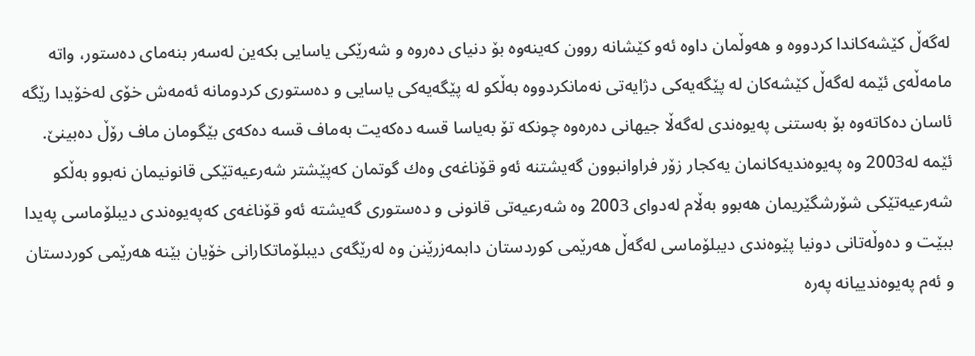له‌گه‌ڵ كێشه‌كاندا كردووه‌ و هه‌وڵمان داوه‌ ئه‌و كێشانه‌ روون كه‌ینه‌وه‌ بۆ دنیای ده‌روه‌ و شه‌رێكی یاسایی بكه‌ین له‌سه‌ر بنه‌مای ده‌ستور، واته‌ مامه‌ڵه‌ی ئێمه‌ له‌گه‌ڵ كێشه‌كان له‌ پێگه‌یه‌كی دژایه‌تی نه‌مانكردووه‌ به‌ڵكو له‌ پێگه‌یه‌كی یاسایی و ده‌ستوری كردومانه‌ ئه‌مه‌ش خۆی له‌خۆیدا رێگه‌ ئاسان ده‌كاته‌وه‌ بۆ به‌ستنی په‌یوه‌ندی له‌گه‌ڵا جیهانی ده‌ره‌وه‌ چونكه‌ تۆ به‌یاسا قسه‌ ده‌كه‌یت به‌ماف قسه‌ ده‌كه‌ی بێگومان ماف رۆڵ ده‌بینێ. ئێمه‌ له‌2003 وه‌ په‌یوه‌ندیه‌كانمان یه‌كجار زۆر فراوانبوون گه‌یشتنه‌ ئه‌و قۆناغه‌ی وه‌ك گوتمان كه‌پێشتر شه‌رعیه‌تێكی قانونیمان نه‌بوو به‌ڵكو شه‌رعیه‌تێكی شۆرشگێریمان هه‌بوو به‌ڵام له‌دوای 2003 وه‌ شه‌رعیه‌تی قانونی و ده‌ستوری گه‌یشته‌ ئه‌و قۆناغه‌ی كه‌په‌یوه‌ندی دیبلۆماسی په‌یدا ببێت و ده‌وڵه‌تانی دونیا پێوه‌ندی دیبلۆماسی له‌گه‌ڵ هه‌رێمی كوردستان دابمه‌زرێنن وه‌ له‌رێگه‌ی دیبلۆماتكارانی خۆیان بێنه‌ هه‌رێمی كوردستان و ئه‌م په‌یوه‌ندییانه‌ په‌ره‌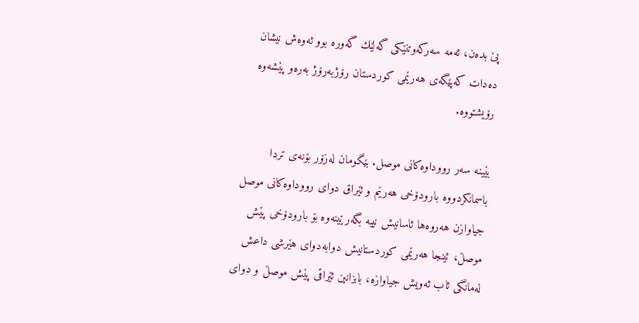پێ بده‌ن، ئه‌مه‌ سه‌ركه‌وتنێكی گه‌لێك گه‌وره‌ بوو ئه‌وه‌ش نیشان ده‌دات كه‌پێگه‌ی هه‌رێمی كوردستان رۆژبه‌رۆژ به‌ره‌و پێشه‌وه‌ رۆیشتووه‌.

بێینه‌ سه‌ر رووداوه‌كانی موصل. بێگومان له‌زۆر بۆنه‌ی تردا باسمانكردووه‌ بارودۆخی هه‌رێم و ئێراق دوای رووداوه‌كانی موصل جیاوازن هه‌روه‌ها ئاسانیش نییه‌ بگه‌رێینه‌وه‌ بۆ بارودۆخی پێش موصڵ، ئینجا هه‌رێمی كوردستانیش دوابه‌دوای هێرشی داعش له‌مانگی ئاب ئه‌ویش جیاوازه‌، بابزانین ئێراقی پێش موصڵ و دوای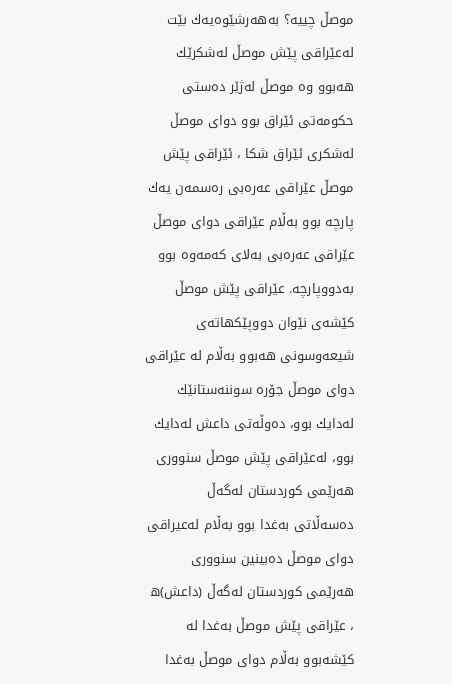موصڵ چییه‌؟ به‌هه‌رشێوه‌یه‌ك بێت له‌عێراقی پێش موصڵ له‌شكرێك هه‌بوو وه‌ موصڵ له‌ژێر ده‌ستی حكومه‌تی ئێراق بوو دوای موصڵ له‌شكری ئێراق شكا ، ئێراقی پێش موصڵ عێراقی عه‌ره‌بی ره‌سمه‌ن یه‌ك پارچه‌ بوو به‌ڵام عێراقی دوای موصڵ عێراقی عه‌ره‌بی به‌لای كه‌مه‌وه‌ بوو به‌دووپارچه‌. عێراقی پێش موصڵ كێشه‌ی نێوان دووپێكهاته‌ی شیعه‌وسونی هه‌بوو به‌ڵام له‌ عێراقی دوای موصڵ جۆره‌ سوننه‌ستانێك له‌دایك بوو، ده‌وڵه‌تی داعش له‌دایك بوو، له‌عێراقی پێش موصڵ سنووری هه‌رێمی كوردستان له‌گه‌ڵ ده‌سه‌ڵاتی به‌غدا بوو به‌ڵام له‌عیراقی دوای موصڵ ده‌بینین سنووری هه‌رێمی كوردستان له‌گه‌ڵ (داعش)ه‌ ، عێراقی پێش موصڵ به‌غدا له‌ كێشه‌بوو به‌ڵام دوای موصڵ به‌غدا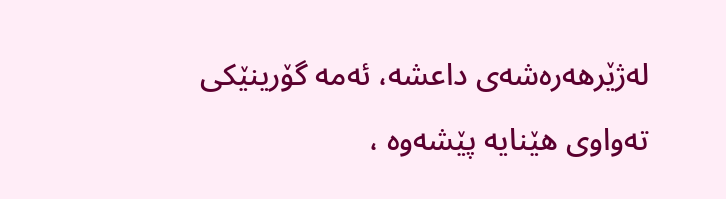له‌ژێرهه‌ره‌شه‌ی داعشه‌، ئه‌مه‌ گۆرینێكی ته‌واوی هێنایه‌ پێشه‌وه‌ ،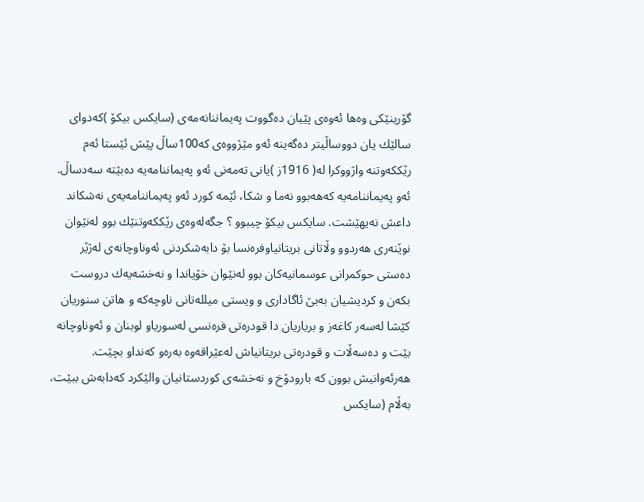گۆرینێكی وه‌ها ئه‌وه‌ی پێیان ده‌گووت په‌یماننانه‌مه‌ی (سایكس بیكۆ )كه‌دوای سالێك یان دووساڵیتر ده‌گه‌ینه‌ ئه‌و مێژووه‌ی كه‌100ساڵ پێش ئێستا ئه‌م رێككه‌وتنه‌ واژووكرا له‌( 1916ز )یانی ته‌مه‌نی ئه‌و په‌یماننامه‌یه‌ ده‌بێته‌ سه‌دساڵ. ئه‌و په‌یماننامه‌یه‌ كه‌هه‌بوو نه‌ما و شكا، ئێمه‌ كورد ئه‌و په‌یماننامه‌یه‌ی نه‌شكاند داعش نه‌یهێشت. سایكس بیكۆ چیبوو ؟ جگه‌له‌وه‌ی رێككه‌وتنێك بوو له‌نێوان نوێنه‌ری هه‌ردوو وڵاتانی بریتانیاوفره‌نسا بۆ دابه‌شكردنی ئه‌وناوچانه‌ی له‌ژێر ده‌ستی حوكمرانی عوسمانیه‌كان بوو له‌نێوان خۆیاندا و نه‌خشه‌یه‌ك دروست بكه‌ن و كردیشیان به‌بێ ئاگاداری و ویستی میلله‌تانی ناوچه‌كه‌ و هاتن سنوریان كێشا له‌سه‌ر كاغه‌ز و بریاریان دا قودره‌تی فره‌نسی له‌سوریاو لوبنان و ئه‌وناوچانه‌ بێت و ده‌سه‌ڵات و قودره‌تی بریتانیاش له‌عێراقه‌وه‌ به‌ره‌و كه‌نداو بچێت. هه‌رئه‌وانیش بوون كه‌ بارودۆخ و نه‌خشه‌ی كوردستانیان والێكرد كه‌دابه‌ش ببێت، به‌ڵام (سایكس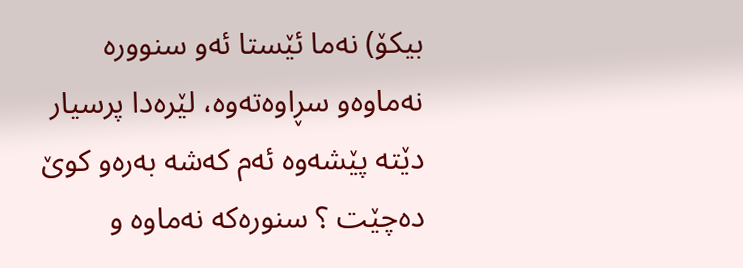بیكۆ) نه‌ما ئێستا ئه‌و سنووره‌ نه‌ماوه‌و سڕاوه‌ته‌وه‌، لێره‌دا پرسیار دێته‌ پێشه‌وه‌ ئه‌م كه‌شه‌ به‌ره‌و كوێ‌ ده‌چێت ؟ سنوره‌كه‌ نه‌ماوه‌ و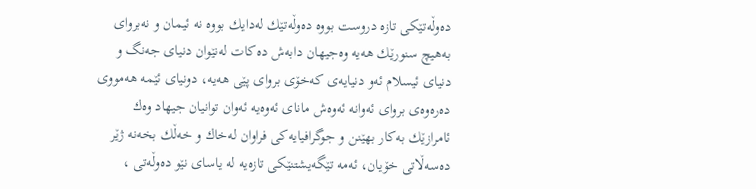ده‌وڵه‌تێكی تازه‌ دروست بووه‌ ده‌وڵه‌تێك له‌دایك بووه‌ نه‌ ئیمان و نه‌بروای به‌هیچ سنورێك هه‌یه‌ وه‌جیهان دابه‌ش ده‌كات له‌نێوان دنیای جه‌نگ و دنیای ئیسلام ئه‌و دنیایه‌ی كه‌خۆی بروای پێی هه‌یه‌، دونیای ئێمه‌ هه‌مووی ده‌ره‌وه‌ی بروای ئه‌وانه‌ ئه‌وه‌ش مانای ئه‌وه‌یه‌ ئه‌وان توانیان جیهاد وه‌ك ئامرازێك به‌كار بهێنن و جوگرافیایه‌كی فراوان له‌خاك و خه‌ڵك بخه‌نه‌ ژێر ده‌سه‌ڵاتی خۆیان، ئه‌مه‌ تێگه‌یشتنێكی تازه‌یه‌ له‌ یاسای نێو ده‌وڵه‌تی ،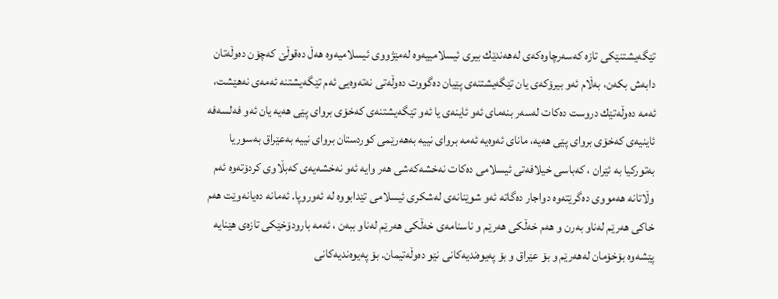تێگه‌یشتنێكی تازه‌ كه‌سه‌رچاوه‌كه‌ی له‌هه‌ندێك بیری ئیسلامییه‌وه‌ له‌مێژووی ئیسلامیه‌وه‌ هه‌ڵ ده‌قوڵێ كه‌چۆن ده‌وڵه‌تان دابه‌ش بكه‌ن، به‌ڵام ئه‌و بیرۆكه‌ی یان تێگه‌یشتنه‌ی پێیان ده‌گووت ده‌وڵه‌تی نه‌ته‌وه‌یی ئه‌م تێگه‌یشتنه‌ ئه‌مه‌ی نه‌هێشت، ئه‌مه‌ ده‌وڵه‌تێك دروست ده‌كات له‌سه‌ر بنه‌مای ئه‌و ئاینه‌ی یا ئه‌و تێگه‌یشتنه‌ی كه‌خۆی بروای پێی هه‌یه‌ یان ئه‌و فه‌لسه‌فه‌ ئاینیه‌ی كه‌خۆی بروای پێی هه‌یه‌، مانای ئه‌وه‌یه‌ ئه‌مه‌ بروای نییه‌ به‌هه‌رێمی كوردستان بروای نییه‌ به‌عێراق به‌سوریا به‌توركیا به‌ ئێران ، كه‌باسی خیلافه‌تی ئیسلامی ده‌كات نه‌خشه‌كه‌شی هه‌ر وایه‌ ئه‌و نه‌خشه‌یه‌ی كه‌بڵاوی كردۆته‌وه‌ ئه‌م وڵاتانه‌ هه‌مووی ده‌گرێته‌وه‌ دواجار ده‌گاته‌ ئه‌و شوێنانه‌ی له‌شكری ئیسلامی تێدابووه‌ له‌ ئه‌وروپا. ئه‌مانه‌ ده‌یانه‌وێت هه‌م خاكی هه‌رێم له‌ناو به‌رن و هه‌م خه‌ڵكی هه‌رێم و ناسنامه‌ی خه‌ڵكی هه‌رێم له‌ناو ببه‌ن ، ئه‌مه‌ بارودۆخێكی تازه‌ی هێنایه‌ پێشه‌وه‌ بۆخۆمان له‌هه‌رێم و بۆ عێراق و بۆ په‌یوه‌ندیه‌كانی نێو ده‌وڵه‌تیمان. بۆ په‌یوه‌ندیه‌كانی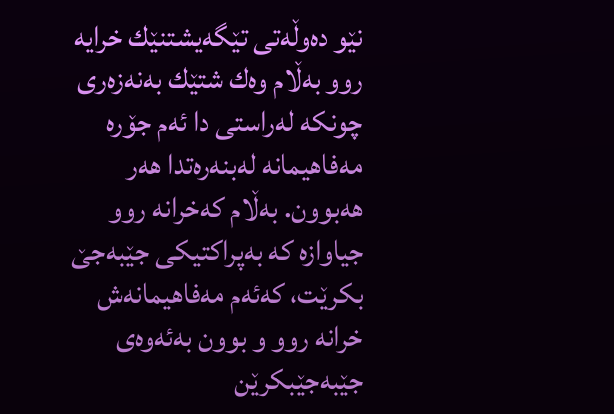نێو ده‌وڵه‌تی تێگه‌یشتنێك خرایه‌ روو به‌ڵام وه‌ك شتێك به‌نه‌زه‌ری چونكه‌ له‌راستی دا ئه‌م جۆره‌ مه‌فاهیمانه‌ له‌بنه‌ره‌تدا هه‌ر هه‌بوون. به‌ڵام كه‌خرانه‌ روو جیاوازه‌ كه‌ به‌پراكتیكی جێبه‌جێ بكرێت، كه‌ئه‌م مه‌فاهیمانه‌ش خرانه‌ روو و بوون به‌ئه‌وه‌ی جێبه‌جێبكرێن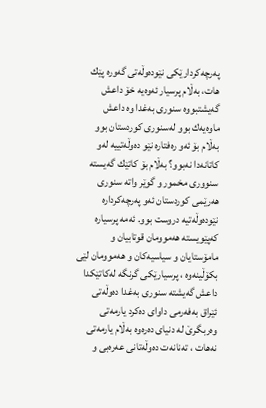په‌رچه‌كردارێكی نێوده‌وڵه‌تی گه‌وره‌ پێك هات، به‌ڵام پرسیار ئه‌وه‌یه‌ خۆ داعش گه‌یشتبووه‌ سنوری به‌غدا وه‌ داعش ماوه‌یه‌ك بوو له‌سنوری كوردستان بوو به‌ڵام بۆ ئه‌و ره‌فتاره‌ نێو ده‌وڵه‌تییه‌ له‌و كاتانه‌دا نه‌بوو؟ به‌ڵام بۆ كاتێك گه‌یسته‌ سنووری مخمور و گوێر واته‌ سنوری هه‌رێمی كوردستان ئه‌و په‌رچه‌كرداره‌ نێوده‌وڵه‌تیه‌ دروست بوو. ئه‌مه‌ پرسیاره‌ كه‌پێویسته‌ هه‌موومان قوتابیان و مامۆستایان و سیاسیه‌كان و هه‌موومان لێی بكۆڵینه‌وه‌ ، پرسیارێكی گرنگه‌ له‌كاتێكدا داعش گه‌یشته‌ سنوری به‌غدا ده‌وڵه‌تی ئێراق به‌فه‌رمی داوای ده‌كرد یارمه‌تی وه‌ربگرێ له‌ دنیای ده‌ره‌وه‌ به‌ڵام یارمه‌تی نه‌هات ، ته‌نانه‌ت ده‌وڵه‌تانی عه‌ره‌بی و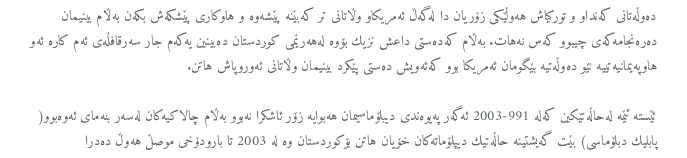ده‌وڵه‌تانی كه‌نداو و توركیاش هه‌وڵێكی زۆریان دا له‌گه‌ڵ ئه‌مریكاو وڵاتانی تر كه‌بێنه‌ پێشه‌وه‌ و هاوكاری پێشكه‌ش بكه‌ن به‌ڵام بینیمان ده‌ره‌نجامه‌كه‌ی چیبوو كه‌س نه‌هات. به‌ڵام كه‌ده‌ستی داعش نزیك بۆوه‌ له‌هه‌رێمی كوردستان ده‌بینین یه‌كه‌م جار سه‌رقافڵه‌ی ئه‌م كاره‌ ئه‌و هاوپه‌یمانیه‌تییه‌ نێو ده‌وڵه‌تیه‌ بێگومان ئه‌مریكا بوو كه‌ئه‌ویش ده‌ستی پێكرد بینیمان وڵاتانی ئه‌وروپاش هاتن.

ئێسته‌ ئێمه‌ له‌حاڵه‌تێكین كه‌له‌ 991-2003 ئه‌گه‌ر په‌یوه‌ندی دیبلۆماسیمان هه‌بوایه‌ زۆر ئاشكرا نه‌بوو به‌ڵام چالاكیه‌كان له‌سه‌ر بنه‌مای ئه‌وه‌بوو( پابلیك دبلۆماسی) بێت گه‌یشتینه‌ حاڵه‌تیك دیپلۆماته‌كان خۆیان هاتن بۆكوردستان وه‌ له‌ 2003 تا بارودۆخی موصڵ هه‌وڵ ده‌درا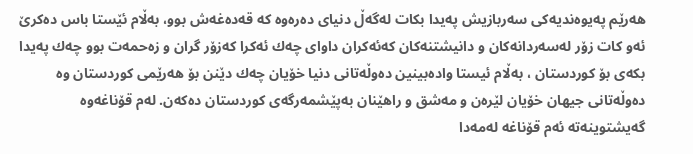هه‌رێم په‌یوه‌ندیه‌كی سه‌ربازیش په‌یدا بكات له‌گه‌ڵ دنیای ده‌ره‌وه‌ كه‌ قه‌ده‌غه‌ش بوو، به‌ڵام ئێستا باس ده‌كرێ ئه‌و كات زۆر له‌سه‌ردانه‌كان و دانیشتنه‌كان كه‌ئه‌كران داوای چه‌ك ئه‌كرا كه‌زۆر گران و زه‌حمه‌ت بوو چه‌ك په‌یدا بكه‌ی بۆ كوردستان ، به‌ڵام ئیستا واده‌بینین ده‌وڵه‌تانی دنیا خۆیان چه‌ك دێنن بۆ هه‌رێمی كوردستان وه‌ ده‌وڵه‌تانی جیهان خۆیان لێره‌ن و مه‌شق و راهێنان به‌پێشمه‌رگه‌ی كوردستان ده‌كه‌ن. له‌م قۆناغه‌وه‌ گه‌یشتوینه‌ته‌ ئه‌م قۆناغه‌ له‌مه‌دا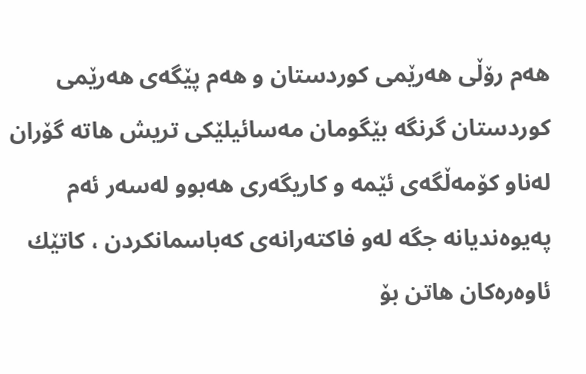هه‌م رۆڵی هه‌رێمی كوردستان و هه‌م پێگه‌ی هه‌رێمی كوردستان گرنگه‌ بێگومان مه‌سائیلێكی تریش هاته‌ گۆران له‌ناو كۆمه‌ڵگه‌ی ئێمه‌ و كاریگه‌ری هه‌بوو له‌سه‌ر ئه‌م په‌یوه‌ندیانه‌ جگه‌ له‌و فاكته‌رانه‌ی كه‌باسمانكردن ، كاتێك ئاوه‌ره‌كان هاتن بۆ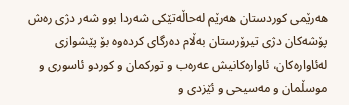هه‌رێمی كوردستان هه‌رێم له‌حاڵه‌تێكی شه‌ردا بوو شه‌ر دژی ره‌ش پۆشه‌كان دژی تیرۆرستان به‌ڵام ده‌رگای كرده‌وه‌ بۆ پێشوازی له‌ئاواره‌كان، ئاواره‌كانیش عه‌ره‌ب و توركمان و كوردو ئاسوری و موسڵمان و مه‌سیحی و ئێزدی و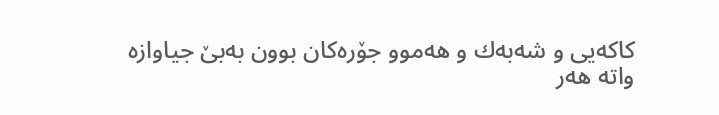كاكه‌یی و شه‌به‌ك و هه‌موو جۆره‌كان بوون به‌بێ جیاوازه‌ واته‌ هه‌ر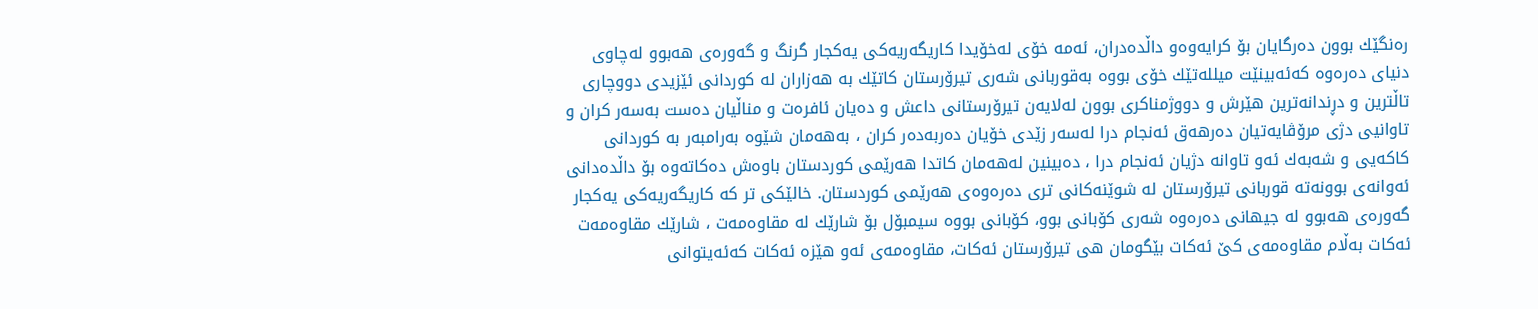ره‌نگێك بوون ده‌رگایان بۆ كرایه‌وه‌و داڵده‌دران، ئه‌مه‌ خۆی له‌خۆیدا كاریگه‌ریه‌كی یه‌كجار گرنگ و گه‌وره‌ی هه‌بوو له‌چاوی دنیای ده‌ره‌وه‌ كه‌ئه‌بینێت میلله‌تێك خۆی بووه‌ به‌قوربانی شه‌ری تیرۆرستان كاتێك به‌ هه‌زاران له‌ كوردانی ئێزیدی دووچاری تاڵترین و دڕندانه‌ترین هێرش و دووژمناكری بوون له‌لایه‌ن تیرۆرستانی داعش و ده‌یان ئافره‌ت و مناڵیان ده‌ست به‌سه‌ر كران و تاوانیی دژی مرۆڤایه‌تیان ده‌رهه‌ق ئه‌نجام درا له‌سه‌ر زێدی خۆیان ده‌ربه‌ده‌ر كران ، به‌هه‌مان شێوه‌ به‌رامبه‌ر به‌ كوردانی كاكه‌یی و شه‌به‌ك ئه‌و تاوانه‌ دژیان ئه‌نجام درا ، ده‌بینین له‌هه‌مان كاتدا هه‌رێمی كوردستان باوه‌ش ده‌كاته‌وه‌ بۆ داڵده‌دانی ئه‌وانه‌ی بوونه‌ته‌ قوربانی تیرۆرستان له‌ شوێنه‌كانی تری ده‌ره‌وه‌ی هه‌رێمی كوردستان. خالێكی تر كه‌ كاریگه‌ریه‌كی یه‌كجار گه‌وره‌ی هه‌بوو له‌ جیهانی ده‌ره‌وه‌ شه‌ری كۆبانی بوو، كۆبانی بووه‌ سیمبۆل بۆ شارێك له‌ مقاوه‌مه‌ت ، شارێك مقاوه‌مه‌ت ئه‌كات به‌ڵام مقاوه‌مه‌ی كێ ئه‌كات بێگومان هی تیرۆرستان ئه‌كات، مقاوه‌مه‌ی ئه‌و هێزه‌ ئه‌كات كه‌ئه‌یتوانی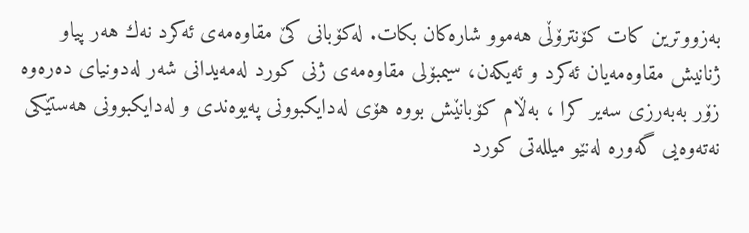به‌زووترین كات كۆنترۆڵی هه‌موو شاره‌كان بكات. له‌كۆبانی كێ مقاوه‌مه‌ی ئه‌كرد نه‌ك هه‌ر پیاو ژنانیش مقاوه‌مه‌یان ئه‌كرد و ئه‌یكه‌ن، سیمبۆلی مقاوه‌مه‌ی ژنی كورد له‌مه‌یدانی شه‌ر له‌دونیای ده‌ره‌وه‌ زۆر به‌به‌رزی سه‌یر كرا ، به‌ڵام كۆبانێش بووه‌ هۆی له‌دایكبوونی په‌یوه‌ندی و له‌دایكبوونی هه‌ستێكی نه‌ته‌وه‌یی گه‌وره‌ له‌نێو میلله‌تی كورد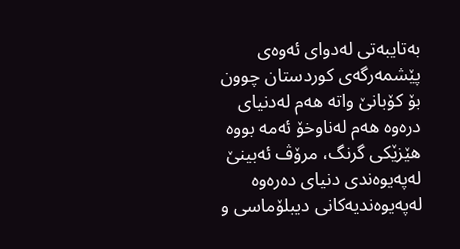به‌تایبه‌تی له‌دوای ئه‌وه‌ی پێشمه‌رگه‌ی كوردستان چوون بۆ كۆبانێ‌ واته‌ هه‌م له‌دنیای دره‌وه‌ هه‌م له‌ناوخۆ ئه‌مه‌ بووه‌ هێزێكی گرنگ، مرۆڤ ئه‌بینێ له‌په‌یوه‌ندی دنیای ده‌ره‌وه‌ له‌په‌یوه‌ندیه‌كانی دیبلۆماسی و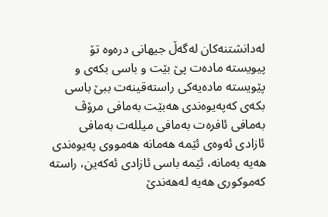له‌دانشتنه‌كان له‌گه‌ڵ جیهانی دره‌وه‌ تۆ پیویسته‌ ماده‌ت پێ بێت و باسی بكه‌ی و پێویسته‌ ماده‌یه‌كی راسته‌قینه‌ت ببێ باسی بكه‌ی كه‌په‌یوه‌ندی هه‌بێت به‌مافی مرۆڤ به‌مافی ئافره‌ت به‌مافی میلله‌ت به‌مافی ئازادی ئه‌وه‌ی ئێمه‌ هه‌مانه‌ هه‌مووی په‌یوه‌ندی هه‌یه‌ به‌مانه‌، ئێمه‌ باسی ئازادی ئه‌كه‌ین، راسته‌ كه‌موكوری هه‌یه‌ له‌هه‌ندێ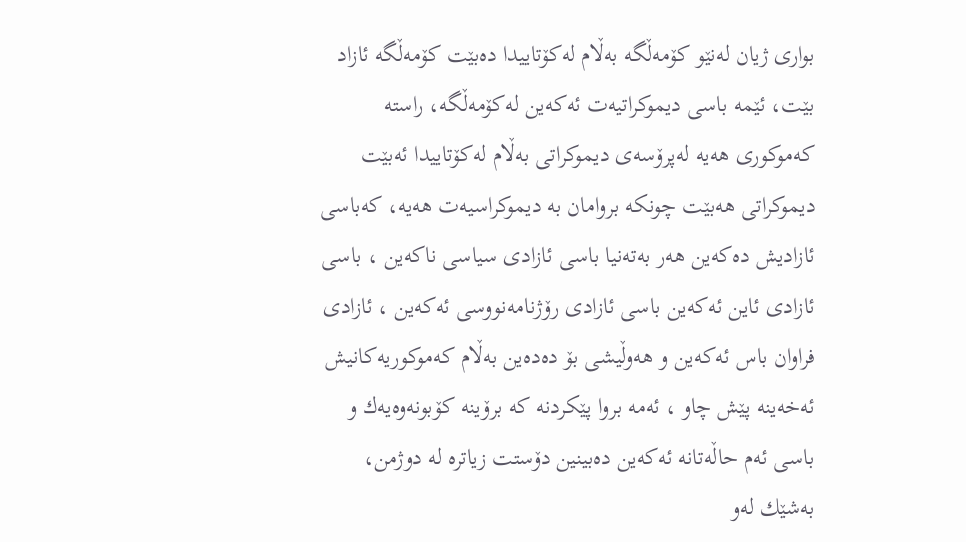بواری ژیان له‌نێو كۆمه‌ڵگه‌ به‌ڵام له‌كۆتاییدا ده‌بێت كۆمه‌ڵگه‌ ئازاد بێت، ئێمه‌ باسی دیموكراتیه‌ت ئه‌كه‌ین له‌كۆمه‌ڵگه‌، راسته‌ كه‌موكوری هه‌یه‌ له‌پرۆسه‌ی دیموكراتی به‌ڵام له‌كۆتاییدا ئه‌بێت دیموكراتی هه‌بێت چونكه‌ بروامان به‌ دیموكراسیه‌ت هه‌یه‌، كه‌باسی ئازادیش ده‌كه‌ین هه‌ر به‌ته‌نیا باسی ئازادی سیاسی ناكه‌ین ، باسی ئازادی ئاین ئه‌كه‌ین باسی ئازادی رۆژنامه‌نووسی ئه‌كه‌ین ، ئازادی فراوان باس ئه‌كه‌ین و هه‌وڵیشی بۆ ده‌ده‌ین به‌ڵام كه‌موكوریه‌كانیش ئه‌خه‌ینه‌ پێش چاو ، ئه‌مه‌ بروا پێكردنه‌ كه‌ برۆینه‌ كۆبونه‌وه‌یه‌ك و باسی ئه‌م حاڵه‌تانه‌ ئه‌كه‌ین ده‌بینین دۆستت زیاتره‌ له‌ دوژمن، به‌شێك له‌و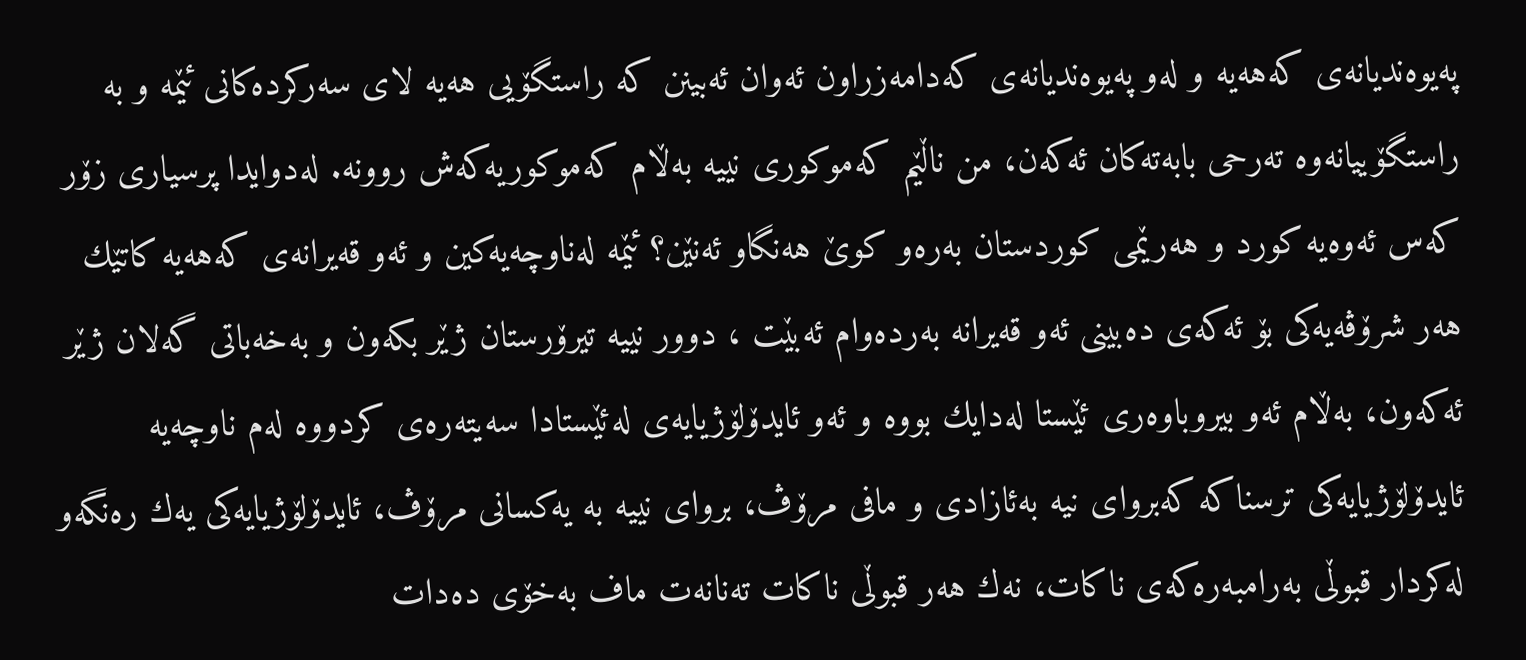په‌یوه‌ندیانه‌ی كه‌هه‌یه‌ و له‌و په‌یوه‌ندیانه‌ی كه‌دامه‌زراون ئه‌وان ئه‌بینن كه‌ راستگۆیی هه‌یه‌ لای سه‌ركرده‌كانی ئێمه‌ و به‌ راستگۆییانه‌وه‌ ته‌رحی بابه‌ته‌كان ئه‌كه‌ن، من ناڵێم كه‌موكوری نییه‌ به‌ڵام كه‌موكوریه‌كه‌ش روونه‌. له‌دوایدا پرسیاری زۆر كه‌س ئه‌وه‌یه‌ كورد و هه‌رێمی كوردستان به‌ره‌و كوێ هه‌نگاو ئه‌نێن؟ ئێمه‌ له‌ناوچه‌یه‌كین و ئه‌و قه‌یرانه‌ی كه‌هه‌یه‌ كاتێك هه‌ر شرۆڤه‌یه‌كی بۆ ئه‌كه‌ی ده‌بینی ئه‌و قه‌یرانه‌ به‌رده‌وام ئه‌بێت ، دوور نییه‌ تیرۆرستان ژێر بكه‌ون و به‌خه‌باتی گه‌لان ژێر ئه‌كه‌ون، به‌ڵام ئه‌و بیروباوه‌ری ئێستا له‌دایك بووه‌ و ئه‌و ئایدۆلۆژیایه‌ی له‌ئێستادا سه‌یته‌ره‌ی كردووه‌ له‌م ناوچه‌یه‌ ئایدۆلۆژیایه‌كی ترسناكه‌ كه‌بروای نیه‌ به‌ئازادی و مافی مرۆڤ، بروای نییه‌ به‌ یه‌كسانی مرۆڤ، ئایدۆلۆژیایه‌كی یه‌ك ره‌نگه‌و له‌كردار قبوڵی به‌رامبه‌ره‌كه‌ی ناكات، نه‌ك هه‌ر قبوڵی ناكات ته‌نانه‌ت ماف به‌خۆی ده‌دات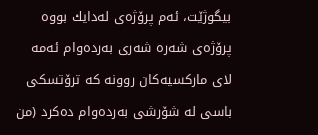بیگوژێت، ئه‌م پرۆژه‌ی له‌دایك بووه‌ پرۆژه‌ی شه‌ره‌ شه‌ری به‌رده‌وام ئه‌مه‌ لای ماركسیه‌كان روونه‌ كه‌ ترۆتسكی باسی له‌ شۆرشی به‌رده‌وام ده‌كرد (من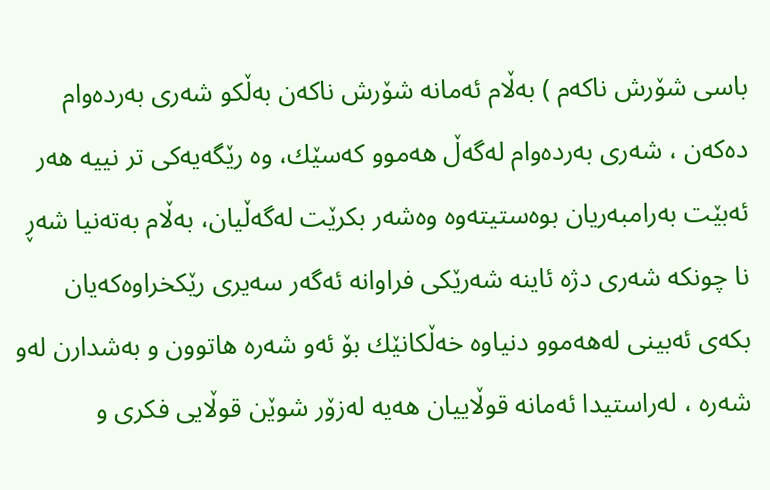باسی شۆرش ناكه‌م ) به‌ڵام ئه‌مانه‌ شۆرش ناكه‌ن به‌ڵكو شه‌ری به‌رده‌وام ده‌كه‌ن ، شه‌ری به‌رده‌وام له‌گه‌ڵ هه‌موو كه‌سێك، وه‌ رێگه‌یه‌كی تر نییه‌ هه‌ر ئه‌بێت به‌رامبه‌ریان بوه‌ستیته‌وه‌ وه‌شه‌ر بكرێت له‌گه‌ڵیان، به‌ڵام به‌ته‌نیا شه‌ڕ نا چونكه‌ شه‌ری دژه‌ ئاینه‌ شه‌رێكی فراوانه‌ ئه‌گه‌ر سه‌یری رێكخراوه‌كه‌یان بكه‌ی ئه‌بینی له‌هه‌موو دنیاوه‌ خه‌ڵكانێك بۆ ئه‌و شه‌ره‌ هاتوون و به‌شدارن له‌و شه‌ره‌ ، له‌راستیدا ئه‌مانه‌ قوڵاییان هه‌یه‌ له‌زۆر شوێن قوڵایی فكری و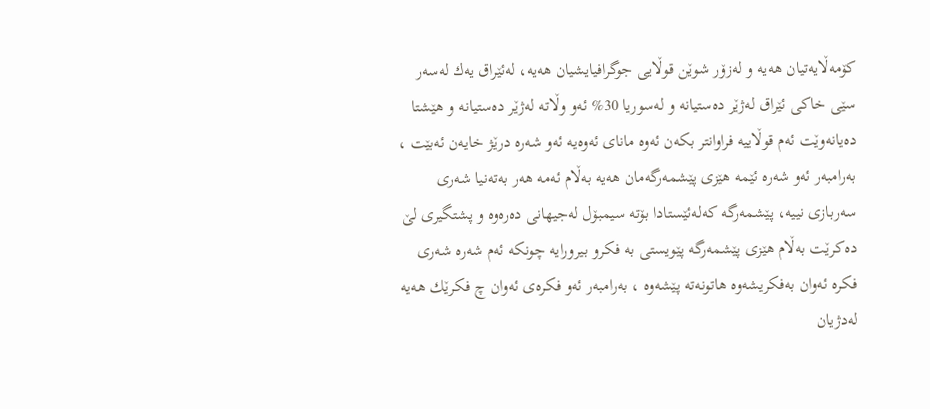كۆمه‌ڵایه‌تیان هه‌یه‌ و له‌زۆر شوێن قوڵایی جوگرافیایشیان هه‌یه‌، له‌ئێراق یه‌ك له‌سه‌ر سێی خاكی ئێراق له‌ژێر ده‌ستیانه‌ و له‌سوریا 30% ئه‌و وڵاته‌ له‌ژێر ده‌ستیانه‌ و هێشتا ده‌یانه‌وێت ئه‌م قوڵاییه‌ فراوانتر بكه‌ن ئه‌وه‌ مانای ئه‌وه‌یه‌ ئه‌و شه‌ره‌ درێژ خایه‌ن ئه‌بێت ، به‌رامبه‌ر ئه‌و شه‌ره‌ ئێمه‌ هێزی پێشمه‌رگه‌مان هه‌یه‌ به‌ڵام ئه‌مه‌ هه‌ر به‌ته‌نیا شه‌ری سه‌ربازی نییه‌، پێشمه‌رگه‌ كه‌له‌ئێستادا بۆته‌ سیمبۆل له‌جیهانی ده‌ره‌وه‌ و پشتگیری لێ ده‌كرێت به‌ڵام هێزی پێشمه‌رگه‌ پێویستی به‌ فكرو بیرورایه‌ چونكه‌ ئه‌م شه‌ره‌ شه‌ری فكره‌ ئه‌وان به‌فكریشه‌وه‌ هاتونه‌ته‌ پێشه‌وه‌ ، به‌رامبه‌ر ئه‌و فكره‌ی ئه‌وان چ فكرێك هه‌یه‌ له‌دژیان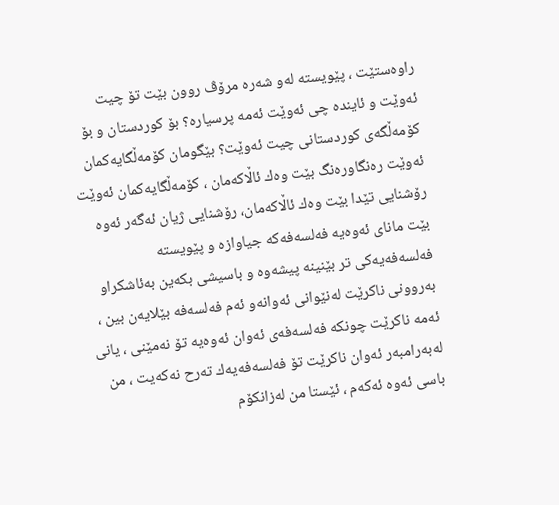راوه‌ستێت ، پێویسته‌ له‌و شه‌ره‌ مرۆڤ روون بێت تۆ چیت ئه‌وێت و ئاینده‌ چی ئه‌وێت ئه‌مه‌ پرسیاره‌؟ بۆ كوردستان و بۆ كۆمه‌ڵگه‌ی كوردستانی چیت ئه‌وێت؟ بێگومان كۆمه‌ڵگایه‌كمان ئه‌وێت ره‌نگاوره‌نگ بێت وه‌ك ئاڵاكه‌مان ، كۆمه‌ڵگایه‌كمان ئه‌وێت رۆشنایی تێدا بێت وه‌ك ئاڵاكه‌مان، رۆشنایی ژیان ئه‌گه‌ر ئه‌وه‌ بێت مانای ئه‌وه‌یه‌ فه‌لسه‌فه‌كه‌ جیاوازه‌ و پێویسته‌ فه‌لسه‌فه‌یه‌كی تر بێنینه‌ پیشه‌وه‌ و باسیشی بكه‌ین به‌ئاشكراو به‌روونی ناكرێت له‌نێوانی ئه‌وانه‌و ئه‌م فه‌لسه‌فه‌ بێلایه‌ن بین ، ئه‌مه‌ ناكرێت چونكه‌ فه‌لسه‌فه‌ی ئه‌وان ئه‌وه‌یه‌ تۆ نه‌مێنی ، یانی له‌به‌رامبه‌ر ئه‌وان ناكرێت تۆ فه‌لسه‌فه‌یه‌ك ته‌رح نه‌كه‌یت ، من باسی ئه‌وه‌ ئه‌كه‌م ، ئێستا من له‌زانكۆم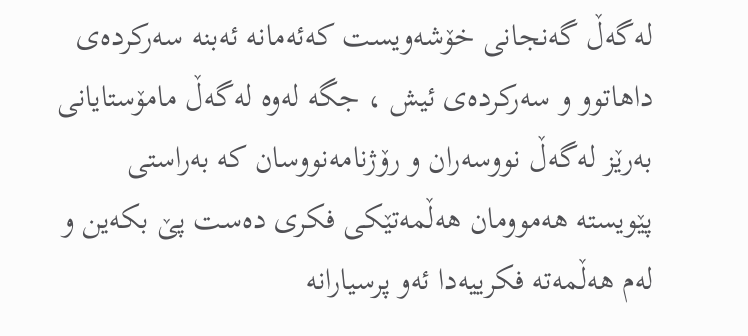له‌گه‌ڵ گه‌نجانی خۆشه‌ویست كه‌ئه‌مانه‌ ئه‌بنه‌ سه‌ركرده‌ی داهاتوو و سه‌ركرده‌ی ئیش ، جگه‌ له‌وه‌ له‌گه‌ڵ مامۆستایانی به‌رێز له‌گه‌ڵ نووسه‌ران و رۆژنامه‌نووسان كه‌ به‌راستی پێویسته‌ هه‌موومان هه‌ڵمه‌تێكی فكری ده‌ست پێ بكه‌ین و له‌م هه‌ڵمه‌ته‌ فكرییه‌دا ئه‌و پرسیارانه‌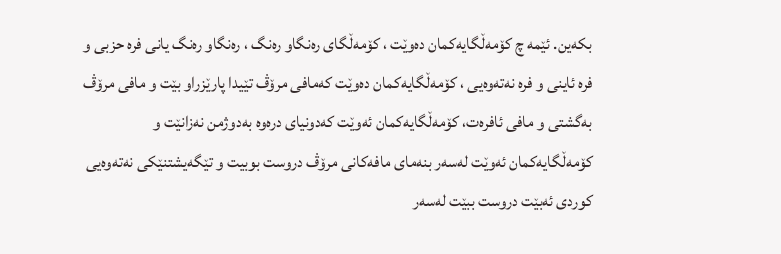بكه‌ین. ئێمه‌ چ كۆمه‌ڵگایه‌كمان ده‌وێت ، كۆمه‌ڵگای ره‌نگاو ره‌نگ ، ره‌نگاو ره‌نگ یانی فره‌ حزبی و فره‌ ئاینی و فره‌ نه‌ته‌وه‌یی ، كۆمه‌ڵگایه‌كمان ده‌وێت كه‌مافی مرۆڤ تێیدا پارێزراو بێت و مافی مرۆڤ به‌گشتی و مافی ئافره‌ت، كۆمه‌ڵگایه‌كمان ئه‌وێت كه‌دونیای دره‌وه‌ به‌دوژمن نه‌زانێت و كۆمه‌ڵگایه‌كمان ئه‌وێت له‌سه‌ر بنه‌مای مافه‌كانی مرۆڤ دروست بوبیت و تێگه‌یشتنێكی نه‌ته‌وه‌یی كوردی ئه‌بێت دروست ببێت له‌سه‌ر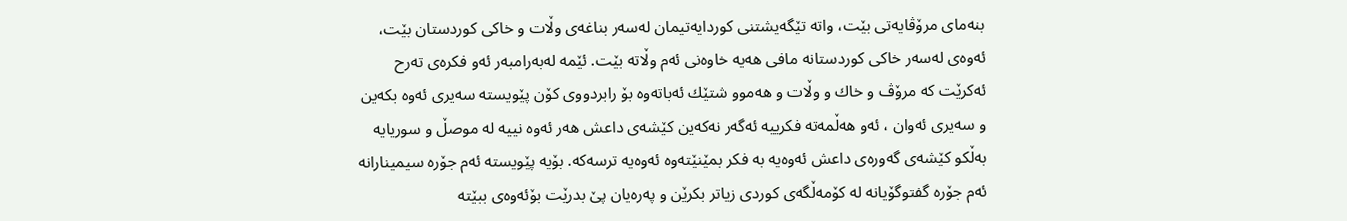بنه‌مای مرۆڤایه‌تی بێت، واته‌ تێگه‌یشتنی كوردایه‌تیمان له‌سه‌ر بناغه‌ی وڵات و خاكی كوردستان بێت، ئه‌وه‌ی له‌سه‌ر خاكی كوردستانه‌ مافی هه‌یه‌ خاوه‌نی ئه‌م وڵاته‌ بێت. ئێمه‌ له‌به‌رامبه‌ر ئه‌و فكره‌ی ته‌رح ئه‌كرێت كه‌ مرۆڤ و خاك و وڵات و هه‌موو شتێك ئه‌باته‌وه‌ بۆ رابردووی كۆن پێویسته‌ سه‌یری ئه‌وه‌ بكه‌ین و سه‌یری ئه‌وان ، ئه‌و هه‌ڵمه‌ته‌ فكرییه‌ ئه‌گه‌ر نه‌كه‌ین كێشه‌ی داعش هه‌ر ئه‌وه‌ نییه‌ له‌ موصڵ و سوریایه‌ به‌ڵكو كێشه‌ی گه‌وره‌ی داعش ئه‌وه‌یه‌ به‌ فكر بمێنێته‌وه‌ ئه‌وه‌یه‌ ترسه‌كه‌. بۆیه‌ پێویسته‌ ئه‌م جۆره‌ سیمینارانه‌ ئه‌م جۆره‌ گفتوگۆیانه‌ له‌ كۆمه‌ڵگه‌ی كوردی زیاتر بكرێن و په‌ره‌یان پێ بدرێت بۆئه‌وه‌ی ببێته‌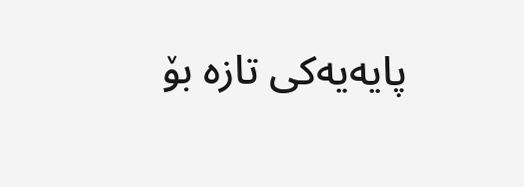پایه‌یه‌كی تازه‌ بۆ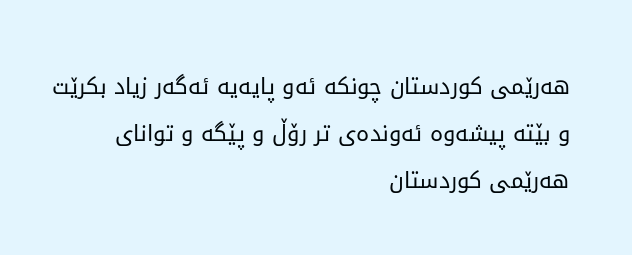هه‌رێمی كوردستان چونكه‌ ئه‌و پایه‌یه‌ ئه‌گه‌ر زیاد بكرێت و بێته‌ پیشه‌وه‌ ئه‌ونده‌ی تر رۆڵ و پێگه‌ و توانای هه‌رێمی كوردستان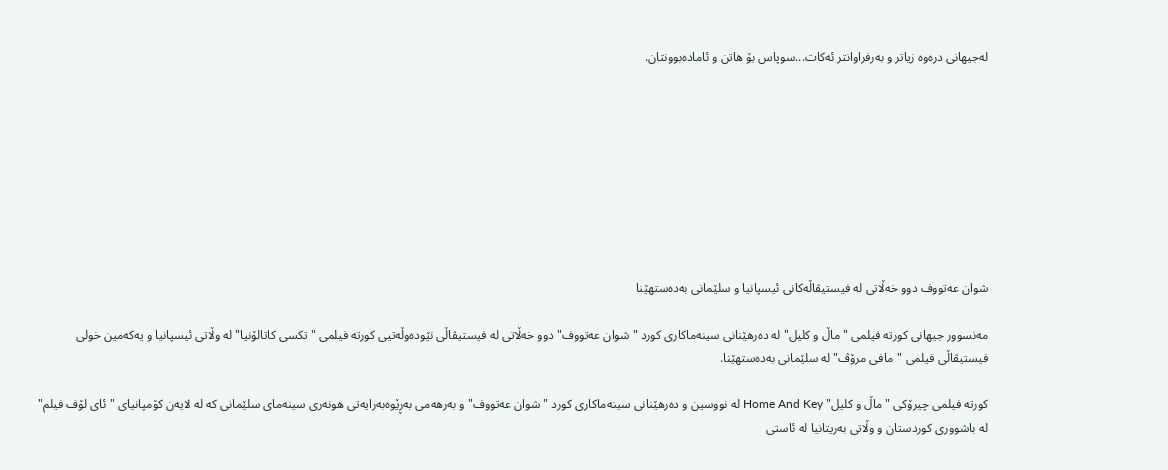له‌جیهانی دره‌وه‌ زیاتر و به‌رفراوانتر ئه‌كات...سوپاس بۆ هاتن و ئاماده‌بوونتان.









شوان عەتووف دوو خەڵاتی لە فیستیڤاڵەکانی ئیسپانیا و سلێمانی بەدەستهێنا

مەنسوور جیهانی کورتە فیلمی "ماڵ و کلیل" لە دەرهێنانی سینەماکاری کورد "شوان عەتووف" دوو خەڵاتی لە فیستیڤاڵی نێودەوڵەتیی کورتە فیلمی "تکسی کاتالۆنیا" لە وڵاتی ئیسپانیا و یەکەمین خولی فیستیڤاڵی فیلمی "مافی مرۆڤ" لە سلێمانی بەدەستهێنا.

کورتە فیلمی چیرۆکی "ماڵ و کلیل" Home And Key لە نووسین و دەرهێنانی سینەماکاری کورد "شوان عەتووف" و بەرهەمی بەڕێوەبەرایەتی هونەری سینەمای سلێمانی کە لە لایەن کۆمپانیای "ئای لۆف فیلم" لە باشووری کوردستان و وڵاتی بەریتانیا لە ئاستی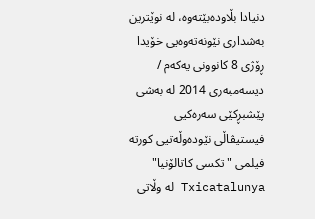دنیادا بڵاودەبێتەوە، لە نوێترین بەشداری نێونەتەوەیی خۆیدا ڕۆژی 8 کانوونی یەکەم / دیسەمبەری 2014 لە بەشی پێشبڕکێی سەرەکیی فیستیڤاڵی نێودەوڵەتیی کورتە فیلمی "تکسی کاتالۆنیا" Txicatalunya لە وڵاتی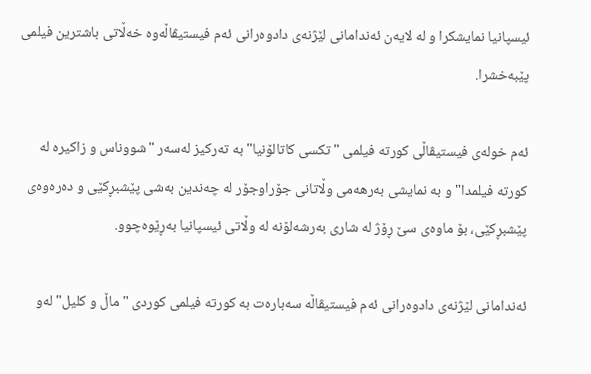ئیسپانیا نمایشکرا و لە لایەن ئەندامانی لێژنەی دادوەرانی ئەم فیستیڤاڵەوە خەڵاتی باشترین فیلمی پێبەخشرا.

ئەم خولەی فیستیڤاڵی کورتە فیلمی "تکسی کاتالۆنیا" بە تەرکیز لەسەر "شووناس و زاکیرە لە کورتە فیلمدا" و بە نمایشی بەرهەمی وڵاتانی جۆراوجۆر لە چەندین بەشی پێشبڕکێی و دەرەوەی پێشبڕکێی، بۆ ماوەی سێ ڕۆژ لە شاری بەرشەلۆنە لە وڵاتی ئیسپانیا بەڕێوەچوو.

ئەندامانی لێژنەی دادوەرانی ئەم فیستیڤاڵە سەبارەت بە کورتە فیلمی کوردی "ماڵ و کلیل" لەو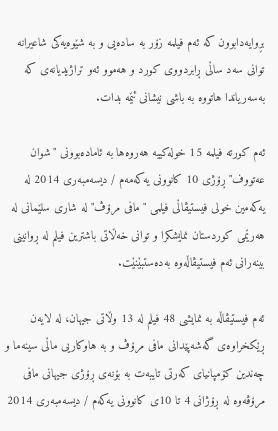بڕوایەدابوون کە ئەم فیلمە زۆر بە سادەیی و بە شێوەیەکی شاعیرانە توانی سەد ساڵی ڕابردووی کورد و هەموو ئەو تراژیدیانەی کە بەسەریاندا هاتووە بە باشی نیشانی ئێمە بدات.

ئەم کورتە فیلمە 15 خولەکییە هەروەها بە ئامادەبوونی "شوان عەتووف" ڕۆژی 10 کانوونی یەکەمەم / دیسەمبەری 2014 لە یەکەمین خولی فیستیڤاڵی فیلمی "مافی مرۆڤ" لە شاری سلێمانی لە هەرێمی کوردستان نمایشکرا و توانی خەڵاتی باشترین فیلم لە ڕوانینی بینەرانی ئەم فیستیڤاڵەوە بەدەستبێنێت.

ئەم فیستیڤاڵە بە نمایشی 48 فیلم لە 13 وڵاتی جیهان، لە لایەن ڕێکخراوەی گەشەپێدانی مافی مرۆڤ و بە هاوکاریی ماڵی سینەما و چەندین کۆمپانیای کەرتی تایبەت بە بۆنەی ڕۆژی جیهانی مافی مرۆڤەوە لە ڕۆژانی 4 تا 10ی کانوونی یەکەم / دیسەمبەری 2014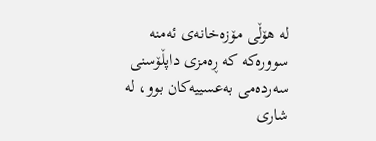لە هۆڵی مۆزەخانەی ئەمنە سوورەکە کە ڕەمزی داپڵۆسنی سەردەمی بەعسییەکان بوو، لە شاری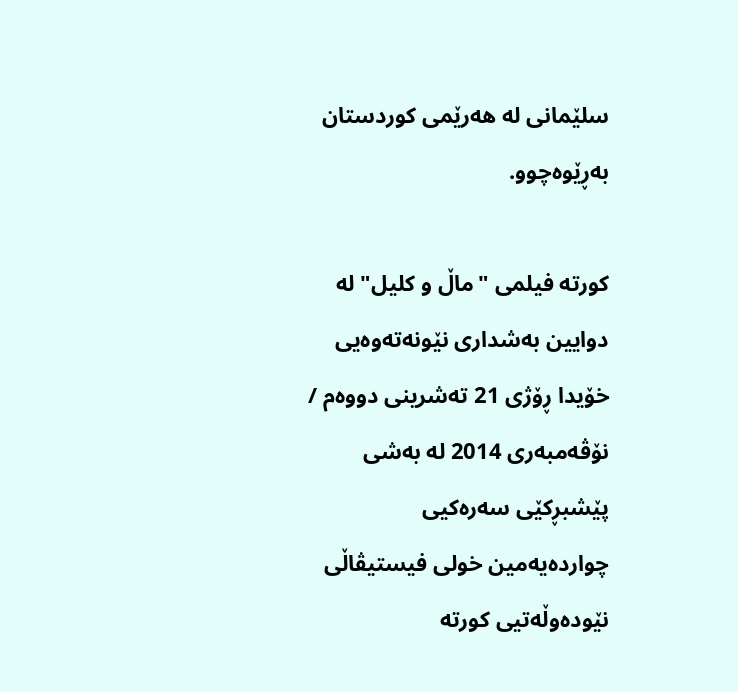سلێمانی لە هەرێمی کوردستان بەڕێوەچوو.

کورتە فیلمی "ماڵ و کلیل" لە دوایین بەشداری نێونەتەوەیی خۆیدا ڕۆژی 21 تەشرینی دووەم / نۆڤەمبەری 2014 لە بەشی پێشبڕکێی سەرەکیی چواردەیەمین خولی فیستیڤاڵی نێودەوڵەتیی کورتە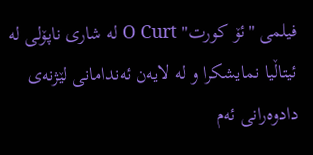فیلمی "ئۆ کورت" O Curt لە شاری ناپۆلی لە ئیتاڵیا نمایشکرا و لە لایەن ئەندامانی لێژنەی دادوەرانی ئەم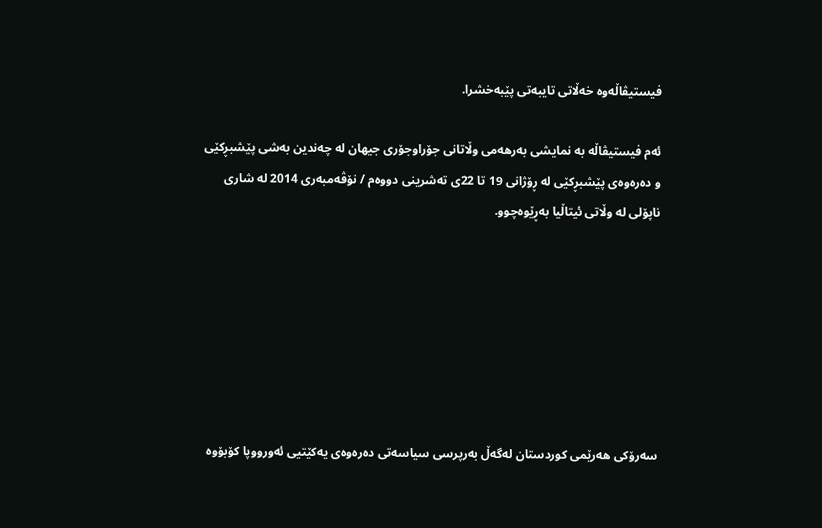فیستیڤاڵەوە خەڵاتی تایبەتی پێبەخشرا.

ئەم فیستیڤاڵە بە نمایشی بەرهەمی وڵاتانی جۆراوجۆری جیهان لە چەندین بەشی پێشبڕکێی و دەرەوەی پێشبڕکێی لە ڕۆژانی 19 تا 22ی تەشرینی دووەم / نۆڤەمبەری 2014 لە شاری ناپۆلی لە وڵاتی ئیتاڵیا بەڕێوەچوو.







سەرۆكی هەرێمی كوردستان لەگەڵ بەرپرسی سیاسەتی دەرەوەی یەكێتیی ئەورووپا كۆبۆوە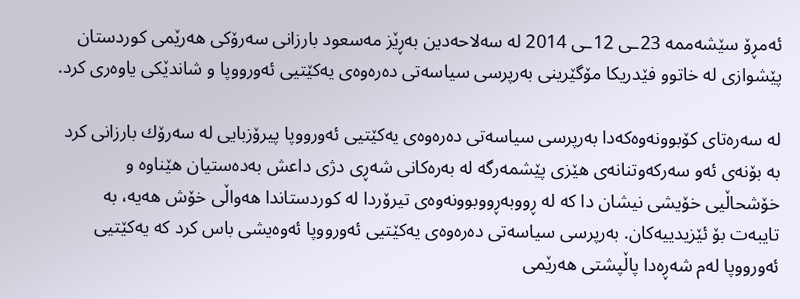ئەمڕۆ سێشەممە 23ـی 12ـی 2014 لە سەلاحەدین بەڕێز مەسعود بارزانی سەرۆكی هەرێمی كوردستان پێشوازی لە خاتوو فێدریكا مۆگێرینی بەرپرسی سیاسەتی دەرەوەی یەكێتیی ئەورووپا و شاندێكی یاوەری كرد.

لە سەرەتای كۆبوونەوەكەدا بەرپرسی سیاسەتی دەرەوەی یەكێتیی ئەورووپا پیرۆزبایی لە سەرۆك بارزانی كرد بە بۆنەی ئەو سەركەوتنانەی هێزی پێشمەرگە لە بەرەكانی شەڕی دژی داعش بەدەستیان هێناوە و خۆشحاڵیی خۆیشی نیشان دا كە لە ڕووبەڕووبوونەوەی تیرۆردا لە كوردستاندا هەواڵی خۆش هەیە، بە تایبەت بۆ ئێزیدییەكان. بەرپرسی سیاسەتی دەرەوەی یەكێتیی ئەورووپا ئەوەیشی باس كرد كە یەكێتیی ئەورووپا لەم شەڕەدا پاڵپشتی هەرێمی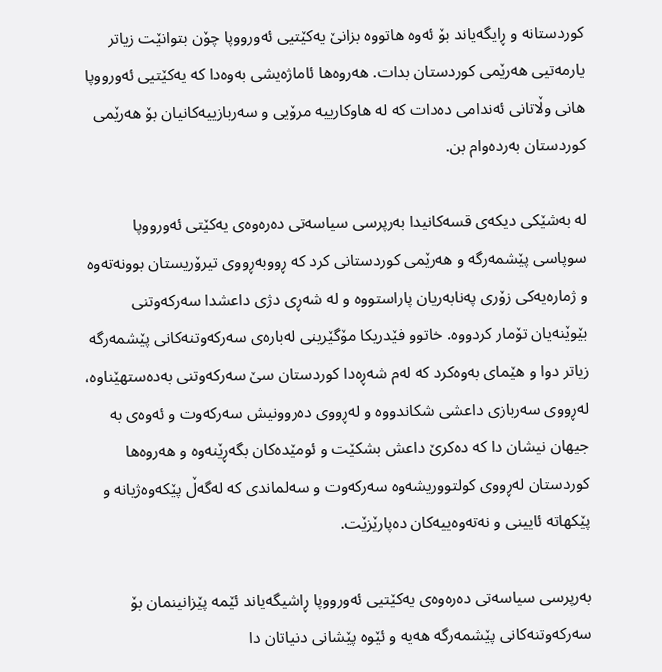كوردستانە و ڕایگەیاند بۆ ئەوە هاتووە بزانێ یەكێتیی ئەورووپا چۆن بتوانێت زیاتر یارمەتیی هەرێمی كوردستان بدات. هەروەها ئاماژەیشی بەوەدا كە یەكێتیی ئەورووپا هانی وڵاتانی ئەندامی دەدات كە لە هاوكارییە مرۆیی و سەربازییەكانیان بۆ هەرێمی كوردستان بەردەوام بن.

لە بەشێكی دیكەی قسەكانیدا بەرپرسی سیاسەتی دەرەوەی یەكێتی ئەورووپا سوپاسی پێشمەرگە و هەرێمی كوردستانی كرد كە ڕووبەڕووی تیرۆریستان بوونەتەوە و ژمارەیەكی زۆری پەنابەریان پاراستووە و لە شەڕی دژی داعشدا سەركەوتنی بێوێنەیان تۆمار كردووە. خاتوو فێدریكا مۆگێرینی لەبارەی سەركەوتنەكانی پێشمەرگە زیاتر دوا و هێمای بەوەکرد كە لەم شەڕەدا كوردستان سێ سەركەوتنی بەدەستهێناوە، لەڕووی سەربازی داعشی شكاندووە و لەڕووی دەروونیش سەركەوت و ئەوەی بە جیهان نیشان دا كە دەكرێ داعش بشكێت و ئومێدەكان بگەڕێنەوە و هەروەها كوردستان لەڕووی كولتووریشەوە سەركەوت و سەلماندی كە لەگەڵ پێكەوەژیانە و پێكهاتە ئایینی و نەتەوەییەكان دەپارێزێت.

بەرپرسی سیاسەتی دەرەوەی یەكێتیی ئەورووپا ڕاشیگەیاند ئێمە پێزانینمان بۆ سەرکەوتنەکانی پێشمەرگە هەیە و ئێوە پێشانی دنیاتان دا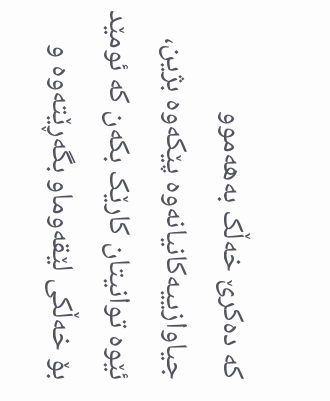کە دەکرێ خەڵک بەهەموو جیاوازییەکانیانەوە پێکەوە بژین، ئێوە توانیتان کارێک بکەن کە ئومێد بۆ خەڵکی لێقەوماو بگەڕێتەوە و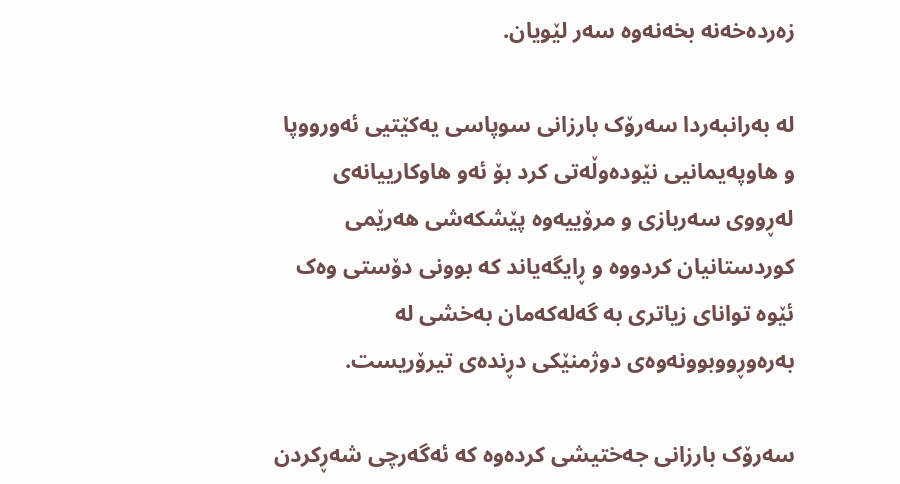زەردەخەنە بخەنەوە سەر لێویان.

لە بەرانبەردا سەرۆک بارزانی سوپاسی یەکێتیی ئەورووپا و هاوپەیمانیی نێودەوڵەتی کرد بۆ ئەو هاوکارییانەی لەڕووی سەربازی و مرۆییەوە پێشکەشی هەرێمی کوردستانیان کردووە و ڕایگەیاند کە بوونی دۆستی وەک ئێوە توانای زیاتری بە گەلەکەمان بەخشی لە بەرەوڕووبوونەوەی دوژمنێکی دڕندەی تیرۆریست.

سەرۆک بارزانی جەختیشی کردەوە کە ئەگەرچی شەڕکردن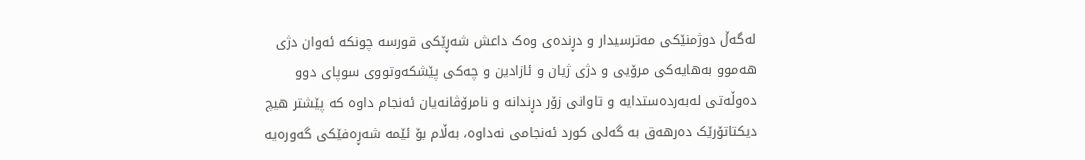لەگەڵ دوژمنێکی مەترسیدار و دڕندەی وەک داعش شەڕێکی قورسە چونکە ئەوان دژی هەموو بەهایەکی مرۆیی و دژی ژیان و ئازادین و چەکی پێشکەوتووی سوپای دوو دەوڵەتی لەبەردەستدایە و تاوانی زۆر دڕندانە و نامرۆڤانەیان ئەنجام داوە کە پێشتر هیچ دیکتاتۆرێک دەرهەق بە گەلی کورد ئەنجامی نەداوە، بەڵام بۆ ئێمە شەڕەفێکی گەورەیە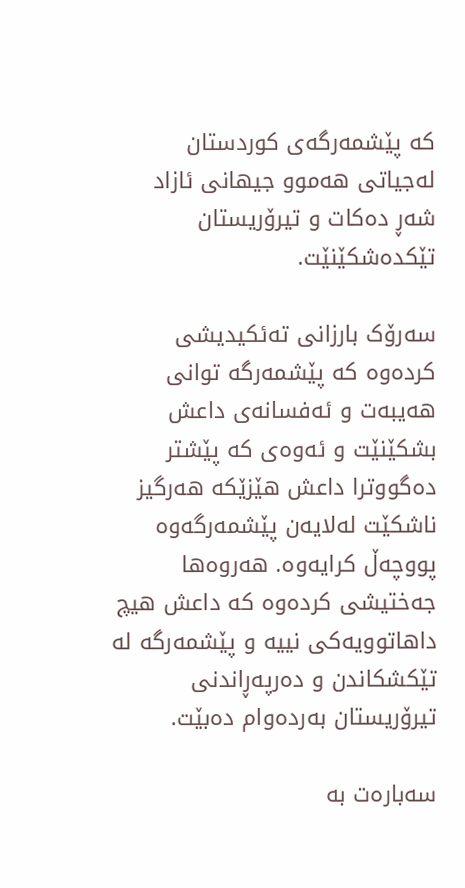کە پێشمەرگەی کوردستان لەجیاتی هەموو جیهانی ئازاد شەڕ دەکات و تیرۆریستان تێکدەشکێنێت.

سەرۆک بارزانی تەئکیدیشی کردەوە کە پێشمەرگە توانی هەیبەت و ئەفسانەی داعش بشکێنێت و ئەوەی کە پێشتر دەگووترا داعش هێزێکە هەرگیز ناشکێت لەلایەن پێشمەرگەوە پووچەڵ کرایەوە. هەروەها جەختیشی کردەوە کە داعش هیچ داهاتوویەکی نییە و پێشمەرگە لە تێکشکاندن و دەرپەڕاندنی تیرۆریستان بەردەوام دەبێت.

سەبارەت بە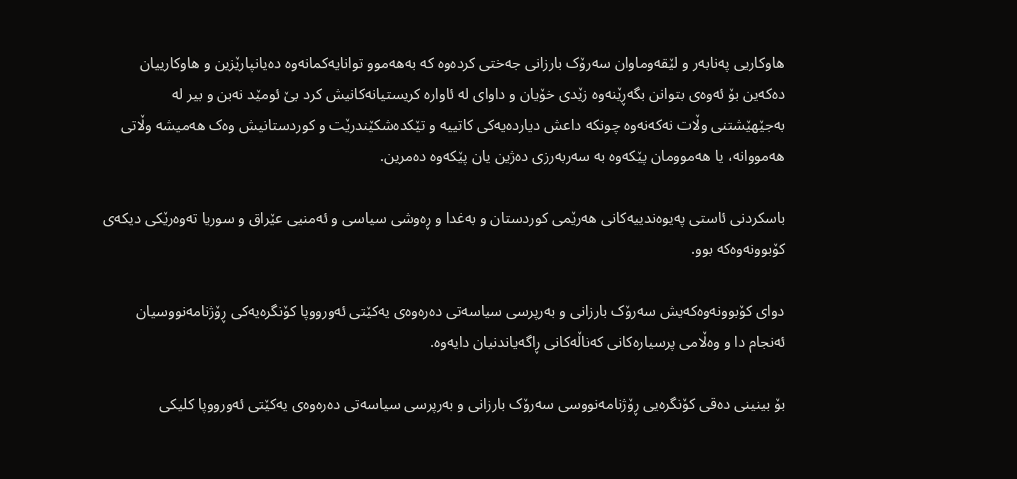هاوکاریی پەنابەر و لێقەوماوان سەرۆک بارزانی جەختی کردەوە کە بەهەموو توانایەکمانەوە دەیانپارێزین و هاوکارییان دەکەین بۆ ئەوەی بتوانن بگەڕێنەوە زێدی خۆیان و داوای لە ئاوارە کریستیانەکانیش کرد بێ ئومێد نەبن و بیر لە بەجێهێشتنی وڵات نەکەنەوە چونکە داعش دیاردەیەکی کاتییە و تێکدەشکێندرێت و کوردستانیش وەک هەمیشە وڵاتی هەمووانە، یا هەموومان پێکەوە بە سەربەرزی دەژین یان پێکەوە دەمرین.

باسکردنی ئاستی پەیوەندییەکانی هەرێمی کوردستان و بەغدا و ڕەوشی سیاسی و ئەمنیی عێراق و سوریا تەوەرێکی دیکەی کۆبوونەوەکە بوو.

دوای کۆبوونەوەکەیش سەرۆک بارزانی و بەرپرسی سیاسەتی دەرەوەی یەكێتی ئەورووپا کۆنگرەیەکی ڕۆژنامەنووسیان ئەنجام دا و وەڵامی پرسیارەکانی کەناڵەکانی ڕاگەیاندنیان دایەوە.

بۆ بینینی دەقی کۆنگرەیی ڕۆژنامەنووسی سەرۆک بارزانی و بەرپرسی سیاسەتی دەرەوەی یەكێتی ئەورووپا كلیكی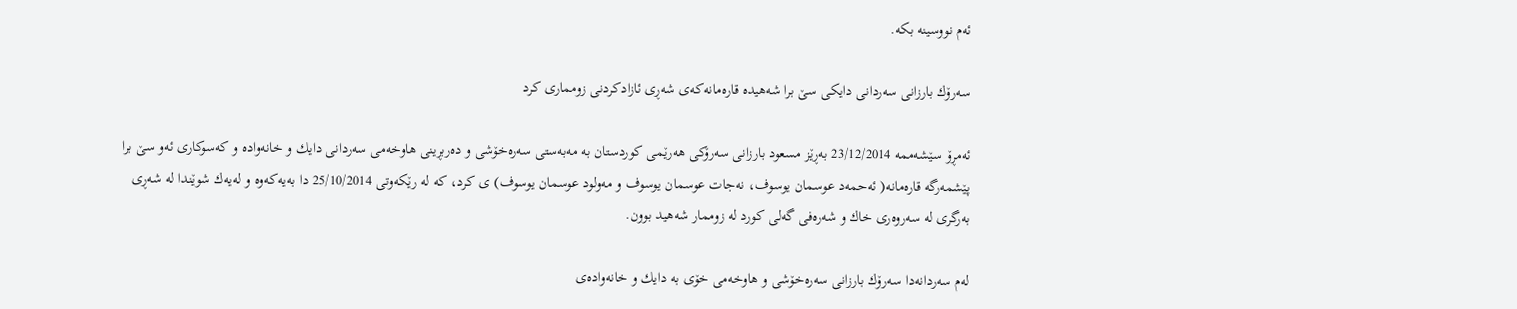ئەم نووسینە بكە.

سه‌رۆك بارزانی سه‌ردانی دایكی سێ برا شه‌هیده قاره‌مانه‌كه‌ی‌ شه‌ڕی ئازادكردنی زومماری كرد

ئه‌مڕۆ سێشه‌ممه‌ 23/12/2014 به‌ڕێز مسعود بارزانی سه‌رۆكی هه‌رێمی كوردستان به‌ مه‌به‌ستی سه‌ره‌خۆشی و ده‌ربڕینی هاوخه‌می سه‌ردانی دایك و خانه‌واده‌ و كه‌سوكاری ئه‌و سێ برا پێشمه‌رگه‌ قاره‌مانه( ئه‌حمه‌د عوسمان یوسوف، نه‌جات عوسمان یوسوف و مه‌ولود عوسمان یوسوف) ی كرد، كه‌ له‌ رێكه‌وتی 25/10/2014 دا به‌یه‌كەوە‌ و له‌یه‌ك شوێندا له‌ شه‌ڕی به‌رگری له‌ سه‌روه‌ری خاك و شه‌ره‌فی گه‌لی كورد له‌ زوممار شه‌هید بوون.

له‌م سه‌ردانه‌دا سه‌رۆك بارزانی سه‌ره‌خۆشی و هاوخه‌می خۆی به‌ دایك و خانه‌واده‌ی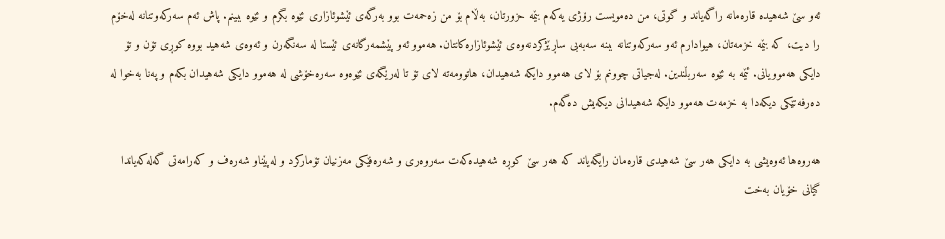ئه‌و سێ شه‌هیده‌ قاره‌مانه‌ راگه‌یاند و گوتی، من ده‌مویست رۆژی یه‌كه‌م بێمه‌ حزورتان، به‌ڵام بۆ من زه‌حمه‌ت بوو به‌رگه‌ی ئێشوئازاری ئێوه‌ بگرم و ئێوه‌ ببینم. پاش ئه‌م سه‌ركه‌وتنانه‌ له‌خۆم را دیت، كه‌ بێمه‌ خزمه‌تان، هیوادارم ئه‌و سه‌ركه‌وتنانه‌ ببنه‌ سه‌به‌بی ساڕێژكردنه‌وه‌ی ئێشوئازاره‌كانتان. هه‌موو ئه‌و پێشمه‌رگانه‌ی ئێستا له‌ سه‌نگه‌رن و ئه‌وه‌ی شه‌هید بووه‌ كوڕی تۆن و تۆ دایكی هه‌موویانی. ئێمه‌ به‌ ئێوه‌ سه‌ربڵندین. له‌جیاتی چوونم بۆ لای هه‌موو دایكە شه‌هیدان، هاتوومه‌ته‌ لای تۆ تا له‌رێگه‌ی ئێوه‌وه‌ سه‌ره‌خۆشی له‌ هه‌موو دایكی شه‌هیدان بكه‌م و په‌نا به‌خوا له‌ ده‌رفه‌تێكی دیكه‌دا به‌ خزمه‌ت هه‌موو دایكە شه‌هیدانی دیكەیش ده‌گه‌م.

هه‌روه‌ها ئەوەیشی بە دایكی هەر سێ شەهیدی قارەمان رایگه‌یاند كە هه‌ر سێ كوڕه‌ شه‌هیده‌كه‌ت سه‌روه‌ری و شه‌ره‌فێكی مه‌زنیان تۆماركرد و له‌پێناو شه‌ره‌ف و كه‌رامه‌تی گه‌له‌كه‌یاندا گیانی خۆیان به‌خت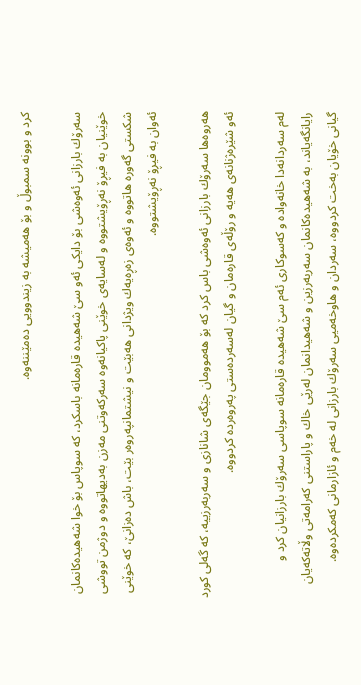كرد و بوونه‌ سمبوڵ و بۆ هه‌میشه‌ به‌ زیندوویی ده‌مێننه‌وه‌.

سه‌رۆك بارزانی ئه‌وه‌شی بۆ دایكی ئه‌و سێ شه‌هیده‌ قاره‌مانه‌ باسكرد، كه‌ سوپاس بۆ خوا شه‌هیده‌كانمان خوێنیان به‌ فیڕۆ نه‌ڕۆیشتووه‌ و له‌سایه‌ی خوێنی پاكیانه‌وه‌ سه‌ركه‌وتنی مه‌زن به‌دیهاتووه‌ و دوژمن تووشی شكستی گه‌وره‌ هاتووه‌ و ئه‌وه‌ی زه‌ڕه‌یه‌ك ویژدانی هه‌بێت و نیشتمانپه‌روه‌ر بێت، باش ده‌زانێ، كه‌ خوێنی ئه‌وان به‌ فیڕۆ نه‌ڕۆیشتووه‌.

هه‌روه‌ها سه‌رۆك بارزانی ئه‌وه‌شی باس كرد كە بۆ هه‌موومان جێگه‌ی شانازی و سه‌ربه‌رزییه‌، كه‌ گه‌لی كورد ئه‌و شێره‌ژنانه‌ی هه‌یه‌ و رۆڵه‌ی قاره‌مان و گیان له‌سه‌رده‌ستی په‌روه‌رده‌ كردووه‌.

له‌م سه‌ردانه‌دا خانه‌واده‌ و كه‌سوكاری ئه‌م سێ شه‌هیده‌ قاره‌مانه‌ سوپاسی سه‌رۆك بارزانیان كرد و رایانگه‌یاند، به‌ شه‌هیده‌كانمان سه‌ربه‌رزین و شه‌هیدانمان له‌رێی خاك و پاراستنی كه‌رامه‌تی وڵاته‌كه‌یان گیانی خۆیان به‌خت كردووه‌، سەردان و هاوخەمیی سەرۆك بارزانی له‌ خه‌م و ئازارمانی كه‌مكرده‌وه‌.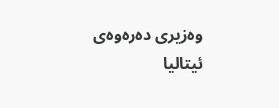وه‌زیرى ده‌ره‌وه‌ى ئیتالیا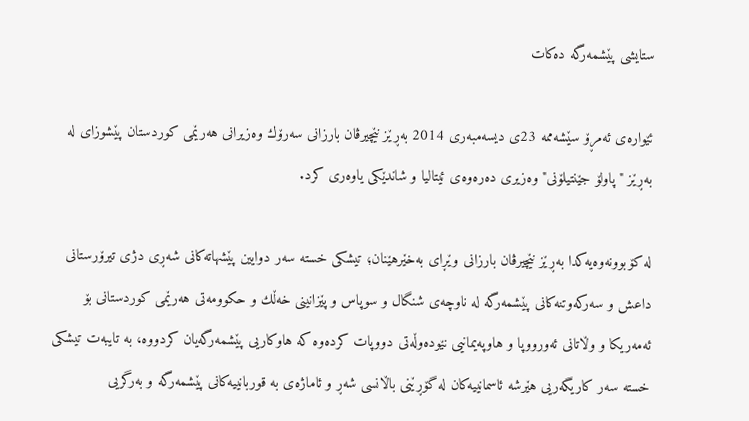ستایشى پێشمه‌رگه‌ ده‌كات

ئێوارەی ئەمڕۆ سێشەممە 23ی دیسەمبەری 2014 بەڕێز نێچیرڤان بارزانی سەرۆك وەزیرانی هەرێمی كوردستان پێشوزای لە بەڕێز "پاولۆ جێنتیلۆنی" وەزیری دەرەوەی ئیتالیا و شاندێكی یاوەری كرد.

لە كۆبوونەوەیەكدا بەڕێز نێچیرڤان بارزانی وێڕای بەخێرهێنان؛ تیشكی خستە سەر دوایین پێشهاتەكانی شەڕی دژی تیرۆرستانی داعش و سەركەوتنەكانی پێشمەرگە لە ناوچەی شنگال و سوپاس و پێزانینی خەڵك و حكوومەتی هەرێمی كوردستانی بۆ ئەمەریكا و وڵاتانی ئەورووپا و هاوپەیمانیی نێودەوڵەتی دووپات كردەوە كە هاوكاریی پێشمەرگەیان كردووە، بە تایبەت تیشكى خسته‌ سه‌ر كاریگەریی هێرشە ئاسمانییەكان له‌ گۆڕێنی باڵانسی شەڕ و ئاماژەی بە قوربانییەكانی پێشمەرگە و بەرگریی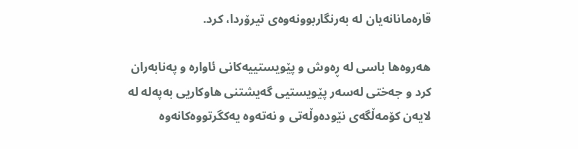قارەمانانەیان له‌ بەرنگاربوونەوەی تیرۆردا، كرد.

هەروەها باسی لە ڕەوش و پێویستییه‌كانی ئاوارە و پەنابەران كرد و جەختی لەسەر پێویستیی گەیشتنی هاوكاریی بەپەلە لە لایەن كۆمەڵگەی نێودەوڵەتی و نەتەوە یەكگرتووەكانه‌وه‌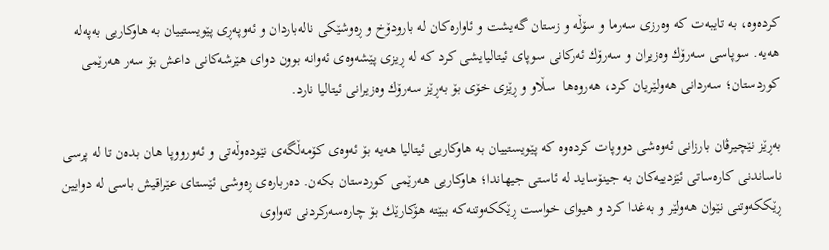كردەوە، بە تایبەت كە وەرزی سەرما و سۆڵە و زستان گەیشت و ئاواره‌كان لە بارودۆخ و ڕەوشێكی نالەباردان و ئەوپەڕی پێویستییان بە هاوكاریی بەپەلە هەیە. سوپاسی سەرۆك وەزیران و سەرۆك ئەركانی سوپای ئیتالیایشی كرد كە لە ڕیزی پێشەوەی ئەوانه‌ بوون دوای هێرشەكانی داعش بۆ سەر هەرێمى كوردستان؛ سەردانی هه‌ولێریان كرد، هه‌روه‌ها  سڵاو و ڕێزی خۆی بۆ بەڕێز سەرۆك وەزیرانی ئیتالیا نارد.

به‌ڕێز نێچیرڤان بارزانى ئەوەشی دووپات كردەوە كە پێویستییان بە هاوكاریی ئیتالیا هه‌یه‌ بۆ ئەوەی كۆمەڵگەی نێودەوڵەتی و ئەورووپا هان بدەن تا لە پرسی ناساندنی كارەساتی ئێزدییەكان بە جینۆساید لە ئاستی جیهاندا؛ هاوكاریی هەرێمی كوردستان بكەن. دەربارەی ڕەوشی ئێستای عێراقیش باسی لە دوایین ڕێككەوتنی نێوان هەولێر و بەغدا كرد و هیوای خواست ڕێككەوتنه‌كە ببێتە هۆكارێك بۆ چارەسەركردنی تەواوی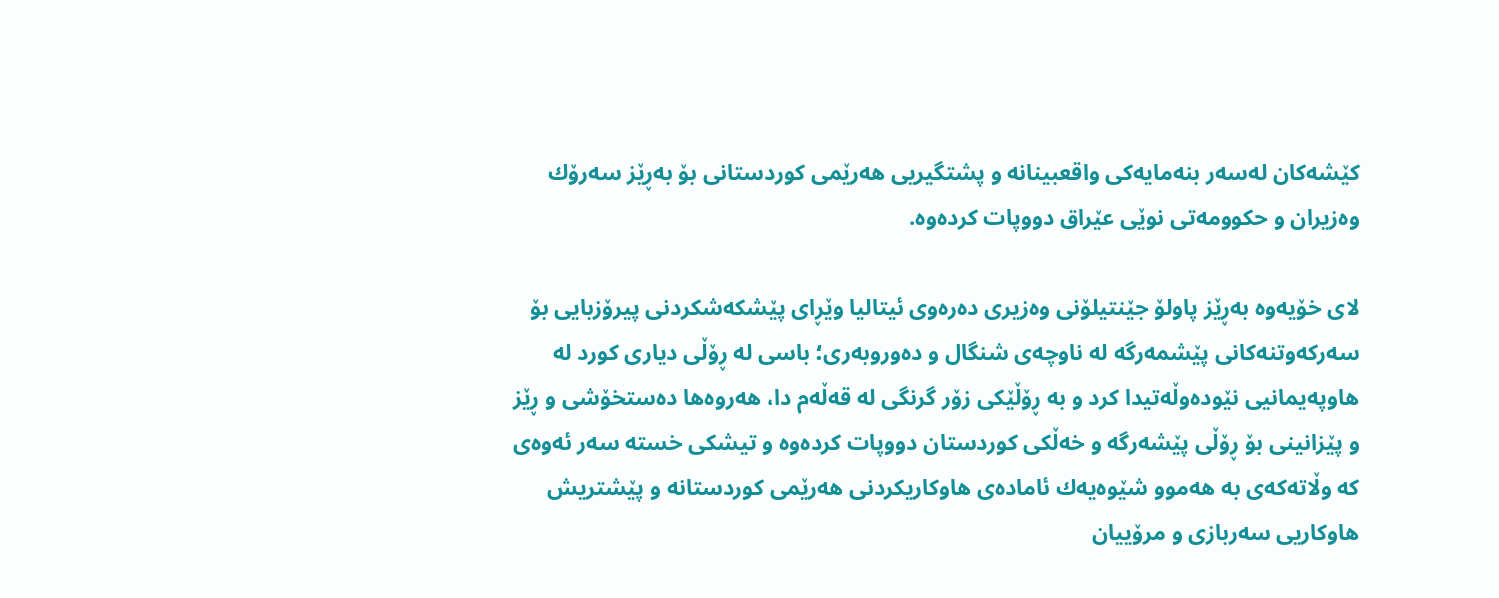كێشەكان لەسەر بنەمایەكی واقعبینانە و پشتگیریی هەرێمی كوردستانی بۆ به‌ڕێز سەرۆك وەزیران و حكوومەتی نوێی عێراق دووپات كرده‌وه‌.

لای خۆیەوە بەڕێز پاولۆ جێنتیلۆنی وەزیری دەرەوی ئیتالیا وێڕای پێشكەشكردنی پیرۆزبایی بۆ سەركەوتنەكانی پێشمەرگە لە ناوچەی شنگال و دەوروبەری؛ باسی لە ڕۆڵی دیاری كورد له‌ هاوپەیمانیی نێودەوڵەتیدا كرد و بە ڕۆڵێكی زۆر گرنگی لە قەڵەم دا، هه‌روه‌ها دەستخۆشی و ڕێز و پێزانینى بۆ ڕۆڵی پێشەرگە و خەڵكی كوردستان دووپات كردەوە و تیشكی خستە سەر ئەوەی كە وڵاتەكەی بە هەموو شێوەیەك ئامادەی هاوكاریكردنی هەرێمی كوردستانە و پێشتریش هاوكاریی سەربازی و مرۆییان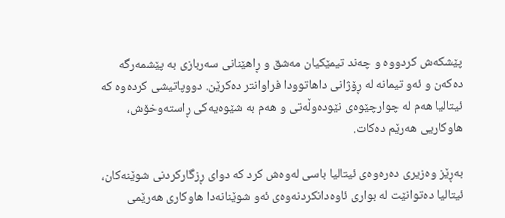پێشكەش كردووە و چەند تیمێكیان مەشق و ڕاهێنانی سەربازی بە پێشمەرگە ده‌كه‌ن و ئەو تیمانە لە ڕۆژانی داهاتوودا فراوانتر دەكرێن. دووپاتیشی كردەوە كە ئیتالیا هەم لە چوارچێوەی نێودەوڵەتی و هەم بە شێوەیەكى ڕاستەوخۆش، هاوكاریی هەرێم دەكات.

به‌ڕێز وەزیری دەرەوەی ئیتالیا باسی لەوەش كرد كە دوای ڕزگاركردنی شوێنەكان، ئیتالیا دەتوانێت لە بواری ئاوەدانكردنەوەی ئەو شوێنانەدا هاوكاری هەرێمی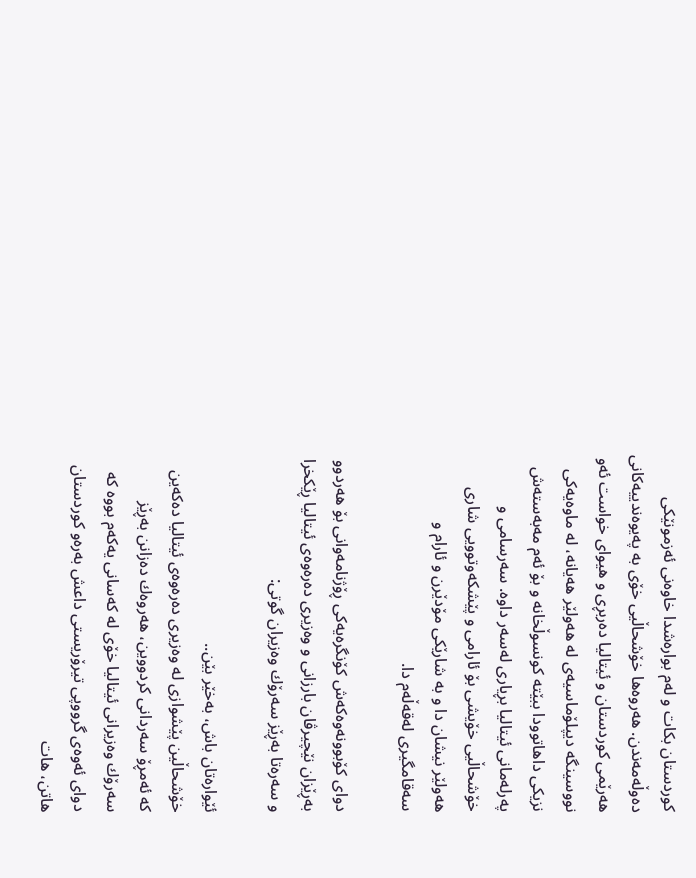كوردستان بكات و لەم بوارەشدا خاوەنی ئەزمونێكی دەوڵەمەندن. هه‌روه‌ها خۆشحاڵیی خۆی به‌ پەیوەندییەكانی هەرێمی كوردستان و ئیتالیا دەربڕی و هیوای خواست ئەو نووسینگە دیپلۆماسیەی له‌ هه‌ولێر هه‌یانه،‌ لە ماوەیەكی نزیكی داهاتوودا ببێتە كونسوڵخانە و بۆ ئەم مەبەستەش پەرلەمانی ئیتالیا بڕیاری له‌سه‌ر داوە. سەرسامی و خۆشحاڵیی خۆیشی بۆ ئارامی و پێشكەوتوویی شاری هەولێر نیشان دا و بە شارێكی مۆدێرن و ئارام و سەقامگیری لەقەڵەم دا.

دوای كۆبوونەوەكەش كۆنگرەیەكی ڕۆژنامەوانی بۆ هەردوو بەڕێزان نێچیرڤان بارزانی و وەزیری دەرەوەی ئیتالیا ڕێكخرا و سه‌ره‌تا به‌ڕێز سه‌رۆك وه‌زیران گوتى:

ئێوارەتان باش، بەخێر بێن..
خۆشحاڵین پێشوازی لە وەزیری دەرەوەی ئیتالیا دەكەین كە ئەمڕۆ سه‌ردانى كردووین، هەروەك دەزانن به‌ڕێز سەرۆك وەزیرانی ئیتالیا خۆی لە كەسانی یەكەم بووە كە دوای ئەوەی گرووپی تیرۆریستی داعش بەرەو كوردستان هاتن، هات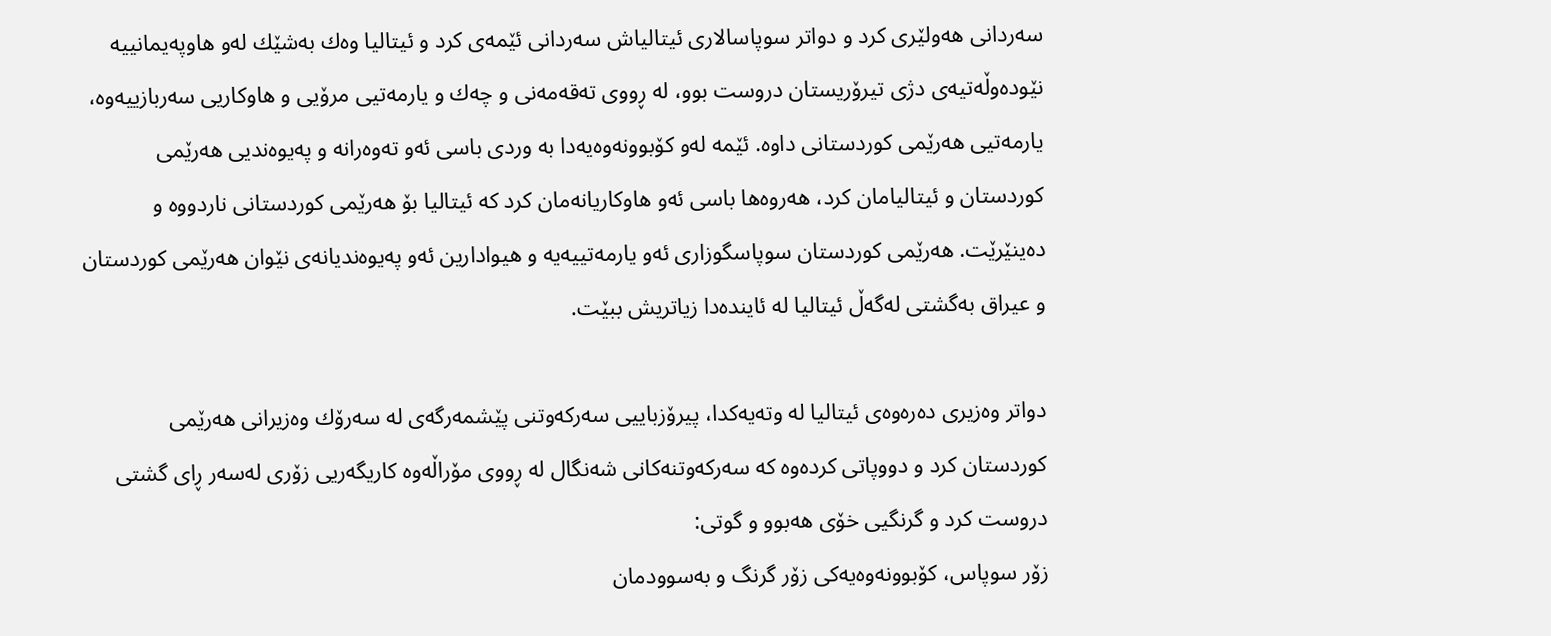سەردانی هەولێری كرد و دواتر سوپاسالاری ئیتالیاش سەردانی ئێمەی كرد و ئیتالیا وەك بەشێك لەو هاوپەیمانییە نێودەوڵەتیەی دژی تیرۆریستان دروست بوو، لە ڕووی تەقەمه‌نی و چەك و یارمەتیی مرۆیی و هاوكاریی سەربازییه‌وه‌، یارمەتیی هەرێمی كوردستانی داوە. ئێمە لەو كۆبوونەوەیەدا بە وردی باسی ئەو تەوەرانە و پەیوەندیی هەرێمی كوردستان و ئیتالیامان كرد، هەروەها باسی ئەو هاوكاریانەمان كرد كە ئیتالیا بۆ هەرێمی كوردستانی ناردووه‌ و دەینێرێت. هەرێمی كوردستان سوپاسگوزاری ئەو یارمەتییەیە و هیوادارین ئەو پەیوەندیانەی نێوان هەرێمی كوردستان و عیراق بەگشتی لەگەڵ ئیتالیا لە ئایندەدا زیاتریش ببێت.

دواتر وەزیری دەرەوەی ئیتالیا لە وتەیەكدا، پیرۆزباییی سەركەوتنی پێشمەرگەی لە سەرۆك وه‌زیرانى هەرێمی كوردستان كرد و دووپاتى كرده‌وه‌ كه‌ سه‌ركه‌وتنه‌كانى شه‌نگال لە ڕووی مۆراڵه‌وه‌ كاریگەریی زۆری لەسەر ڕای گشتی دروست كرد و گرنگیی خۆی هەبوو و گوتی:
زۆر سوپاس، كۆبوونەوەیەكی زۆر گرنگ و بەسوودمان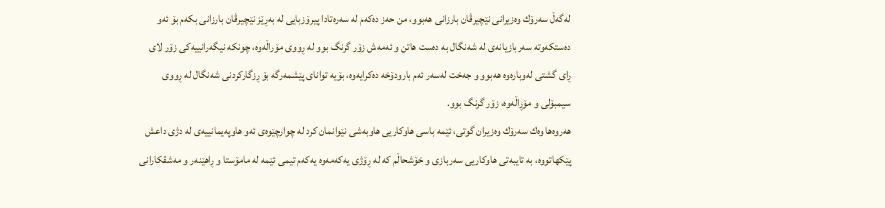لەگەڵ سەرۆك وەزیرانی نێچیرڤان بارزانی هەبوو، من حەز دەكەم لە سەرەتادا پیرۆزبایی لە بەڕێز نێچیرڤان بارزانی بكەم بۆ ئەو دەستكەوتە سەربازیانەی لە شه‌نگال بە دەست هاتن و ئەمەش زۆر گرنگ بوو لە ڕووی مۆراڵه‌وه‌، چونكە نیگەرانییەكی زۆر لاى ڕای گشتی لەوبارەوە هەبوو و جەخت لەسەر ئەم بارودۆخە دەكرایه‌وە، بۆیە توانای پێشمەرگە بۆ ڕزگاركردنی شه‌نگال لە ڕووی سیمبۆلى و مۆڕاڵه‌وه‌، زۆر گرنگ بوو.
هەروەها وەك سەرۆك وەزیران گوتی، ئێمە باسی هاوكاریی هاوبەشی نێوانمان كرد لە چوارچێوەی ئەو هاوپەیمانییەی لە دژی داعش پێكهاتووە، بە تایبەتی هاوكاریی سەربازی و خۆشحاڵم كە لە ڕۆژی یەكەمەوە یەكەم تیمی ئێمە لە مامۆستا و ڕاهێنەر و مەشقكارانی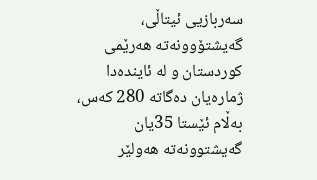سەربازیی ئیتاڵی، گەیشتۆوونەتە هەرێمی كوردستان و لە ئایندەدا ژمارەیان دەگاتە 280 كەس، بەڵام ئێستا 35یان گەیشتوونەتە هەولێر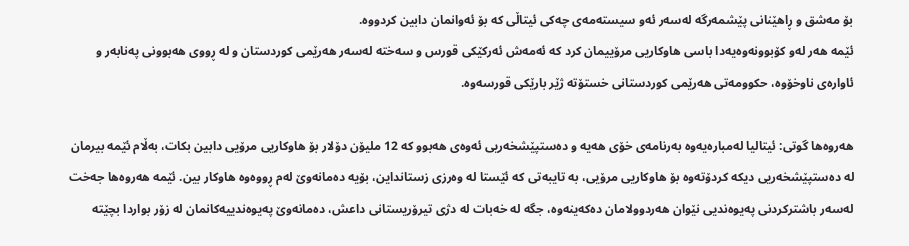بۆ مەشق و ڕاهێنانی پێشمەرگە لەسەر ئەو سیستەمەی چەكی ئیتاڵی كە بۆ ئه‌وانمان دابین كردووە.
ئێمە هەر لەو كۆبوونەوەیەدا باسی هاوكاریی مرۆییمان كرد كە ئەمەش ئەركێكی قورس و سه‌خته‌ لەسەر هەرێمی كوردستان و لە ڕووی هەبوونی په‌نابه‌ر و ئاوارەى ناوخۆوه، ‌حكوومەتی هەرێمی كوردستانی خستۆتە ژێر بارێكی قورسه‌وه‌.

هه‌روه‌ها گوتى: ئیتالیا لەمبارەیەوە بەرنامەی خۆی هەیە و دەستپێشخەریی ئەوەی هەبوو كە 12 ملیۆن دۆلار بۆ هاوكاریی مرۆیی دابین بكات، بەڵام ئێمە بیرمان لە دەستپێشخەریی دیكە كردۆتەوە بۆ هاوكاریی مرۆیی، بە تایبەتی كە ئێستا لە وەرزی زستانداین، بۆیە دەمانەوێ لەم ڕووەوە هاوكار بین. ئێمە هەروەها جەخت لەسەر باشتركردنی پەیوەندیی نێوان هەردوولامان دەكەینەوە، جگە لە خەبات لە دژی تیرۆریستانی داعش، دەمانەوێ پەیوەندییەكانمان لە زۆر بواردا بچێتە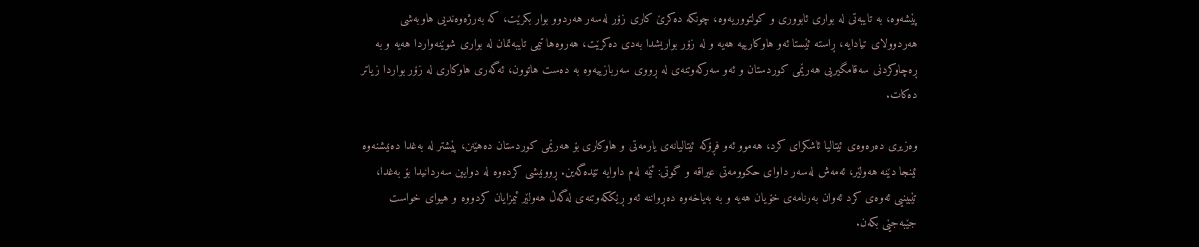پێشه‌وه‌، بە تایبەتی لە بواری ئابووری و كولتووریەوە، چونكە دەكرێ كاری زۆر لەسەر هەردوو بوار بكرێت، كە بەرژەوەندیی هاوبەشی هەردوولای تیادایە، ڕاستە ئێستا ئەو هاوكارییە هەیە و لە زۆر بواریشدا بەدی دەكرێت، هەروەها تیمی تایبەتمان لە بواری شوێنەواردا هەیە و بە ڕەچاوكردنی سەقامگیریی هەرێمی كوردستان و ئەو سەركەوتنەی لە ڕووی سەربازییەوە بە دەست هاتوون، ئەگەری هاوكاری لە زۆر بواردا زیاتر دەكات.

وەزیری دەرەوەی ئیتالیا ئاشكرای كرد، هه‌موو ئه‌و فڕۆكە ئیتالیانه‌ى یارمه‌تى و هاوكارى بۆ هه‌رێمى كوردستان ده‌هێنن، پێشتر له‌ به‌غدا ده‌نیشنه‌وه‌ ئینجا دێنه‌ هه‌ولێر، ئه‌مه‌ش له‌سه‌ر داواى حكوومه‌تى عیراقه‌ و گوتى: ئێمه‌ له‌م داوایه‌ تێده‌گه‌ین. ڕوونیشى كرده‌وه‌ لە دوایین سەردانیدا بۆ بەغدا، تێبینیی ئەوەی كرد ئەوان بەرنامەی خۆیان هەیە و بە بەیاخەوە دەڕواننە ئەو ڕێككەوتنەی لەگەڵ هەولێر ئیمزایان كردووە و هیوای خواست جێبەجێی بكەن.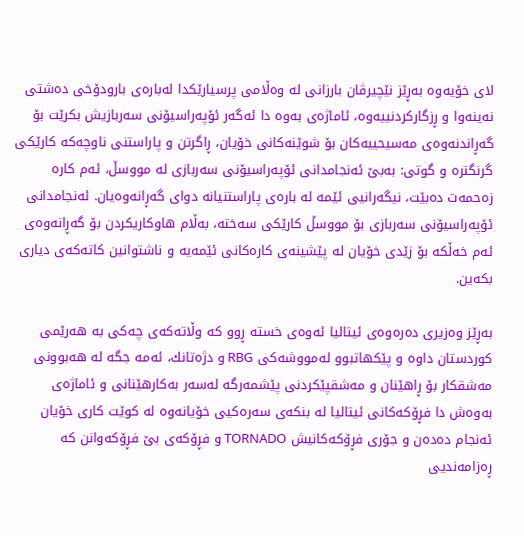لای خۆیەوە به‌ڕێز نێچیرڤان بارزانی لە وەڵامی پرسیارێكدا لەبارەی بارودۆخی دەشتی نەینەوا و ڕزگاركردنییه‌وه‌، ئاماژەی بەوە دا ئەگەر ئۆپه‌راسیۆنى سەربازیش بكرێت بۆ گەڕاندنەوەی مه‌سیحییه‌كان بۆ شوێنەكانی خۆیان، ڕاگرتن و پاراستنی ناوچەكە كارێكی گرنگترە و گوتی: بەبێ ئەنجامدانی ئۆپەراسیۆنی سەربازی لە مووسڵ، ئەم كارە زەحمەت دەبێت، نیگەرانیی ئێمە لە بارەی پاراستنیانە دوای گەڕانەوەیان. ئەنجامدانی ئۆپەراسیۆنی سەربازی بۆ مووسڵ كارێكی سەختە، بەڵام هاوكاریكردن بۆ گەڕانەوەی ئەم خەڵكە بۆ زێدی خۆیان لە پێشینەی كارەكانی ئێمەیە و ناشتوانین كاتەكەی دیاری بكەین.

به‌ڕێز وەزیری دەرەوەی ئیتالیا ئەوەی خستە ڕوو كه‌ وڵاتەكەی چەكی بە هەرێمی كوردستان داوە و پێكهاتبوو لەمووشەكی RBG و دژه‌تانك، ئەمە جگە لە هەبوونی مەشقكار بۆ ڕاهێنان و مەشقپێكردنی پێشمەرگە لەسەر بەكارهێنانی و ئاماژەی بەوەش دا فڕۆكەكانی ئیتالیا لە بنكەی سەرەكیی خۆیانەوە لە كوێت كاری خۆیان ئەنجام دەده‌ن و جۆری فڕۆكەكانیش TORNADO و فڕۆكەی بێ فڕۆكەوانن كه‌ ڕەزامەندیی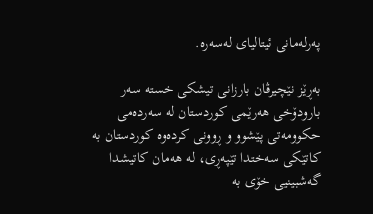پەرلەمانی ئیتالیاى له‌سه‌ره‌.

بەڕێز نێچیرڤان بارزانی تیشكى خسته‌ سه‌ر بارودۆخی هەرێمی كوردستان لە سەردەمی حكوومەتی پێشوو و ڕوونى كرده‌وه‌ كوردستان بە كاتێكی سەختدا تێپەڕی، لە هەمان كاتیشدا گەشبینیی خۆی بە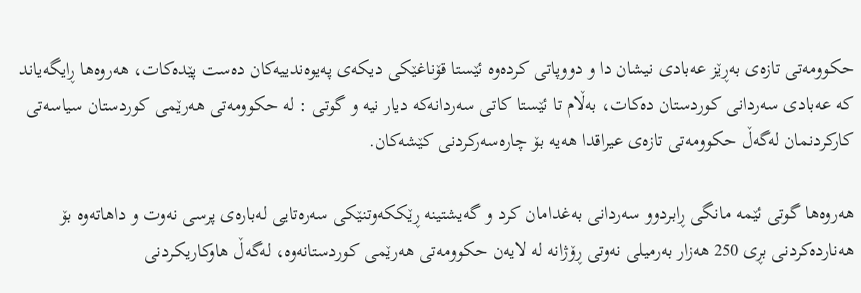حكوومەتی تازەی به‌ڕێز عه‌بادی نیشان دا و دووپاتی كردەوە ئێستا قۆناغێكی دیكەی پەیوەندییەكان دەست پێدەكات، هه‌روه‌ها ڕایگه‌یاند كه‌ عه‌بادی سەردانی كوردستان دەكات، بەڵام تا ئێستا كاتی سەردانەكە دیار نیە و گوتی : لە حكوومەتی هەرێمی كوردستان سیاسەتی كاركردنمان لەگەڵ حكوومەتی تازەی عیراقدا هەیه‌ بۆ چارەسەركردنی كێشەكان.

هه‌روه‌ها گوتى ئێمە مانگی ڕابردوو سەردانی بەغدامان كرد و گەیشتینە ڕێككەوتنێكی سەرەتایی لەبارەی پرسی نەوت و داهاته‌وه‌ بۆ هەناردەكردنی بڕی 250 هەزار بەرمیلی نەوتى ڕۆژانه‌ لە لایەن حكوومەتی هەرێمی كوردستانەوە، لەگەڵ هاوكاریكردنی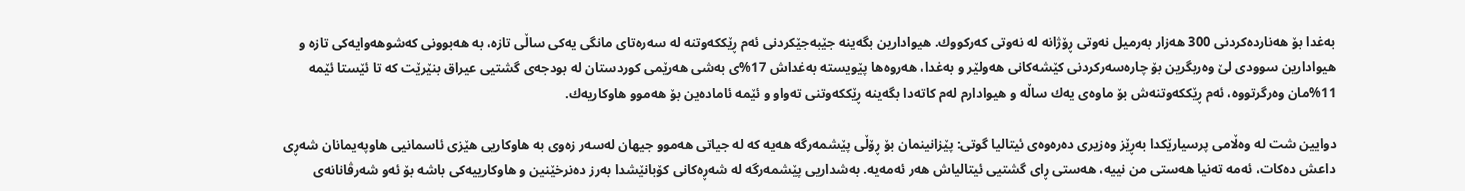بەغدا بۆ هەناردەكردنی 300 هەزار بەرمیل نه‌وتى ڕۆژانه‌ لە نەوتی كەركووك. هیوادارین بگەینە جێبەجێكردنی ئه‌م ڕێككەوتنە لە سەرەتای مانگی یەكی ساڵی تازە، بە هەبوونی كەشوهەوایەكی تازە و هیوادارین سوودی لێ وەربگرین بۆ چارەسەركردنی كێشەكانی هەولێر و بەغدا، هەروەها پێویستە بەغداش 17%ی بەشی هەرێمی كوردستان لە بودجەی گشتیی عیراق بنێرێت كە تا ئێستا ئێمە 11%مان وەرگرتووە، ئەم ڕێككەوتنەش بۆ ماوەی یەك ساڵە و هیوادارم لەم كاتەدا بگەینە ڕێككەوتنی تەواو و ئێمە ئامادەین بۆ هەموو هاوكاریەك.

دوایین شت له‌ وه‌ڵامى پرسیارێكدا به‌ڕێز وه‌زیرى ده‌ره‌وه‌ى ئیتالیا گوتى: پێزانینمان بۆ ڕۆڵى پێشمه‌رگه‌ هه‌یه‌ كه ‌له‌ جیاتى هه‌موو جیهان له‌سه‌ر زه‌وى به‌ هاوكاریى هێزى ئاسمانیى هاوپه‌یمانان شه‌ڕى داعش ده‌كات، ئه‌مه‌ ته‌نیا هه‌ستى من نییه‌، هه‌ستى ڕاى گشتیى ئیتالیاش هه‌ر ئه‌مه‌یه‌. به‌شداریى پێشمه‌رگه‌ له‌ شه‌ڕه‌كانى كۆبانێشدا به‌رز ده‌نرخێنین و هاوكارییه‌كى باشه‌ بۆ ئه‌و شه‌رڤانانه‌ى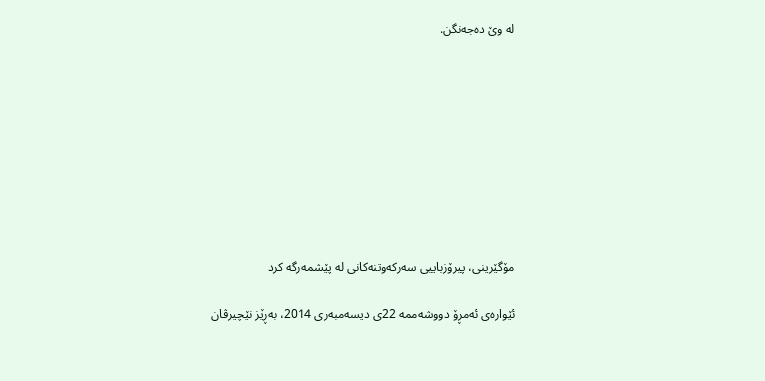له ‌وێ ده‌جه‌نگن.









مۆگێرینی، پیرۆزباییی سه‌ركه‌وتنه‌كانی له‌ پێشمه‌رگه‌ كرد

ئێواره‌ی ئه‌مڕۆ دووشه‌ممه‌ 22ی دیسه‌مبه‌ری 2014، به‌ڕێز نێچیرڤان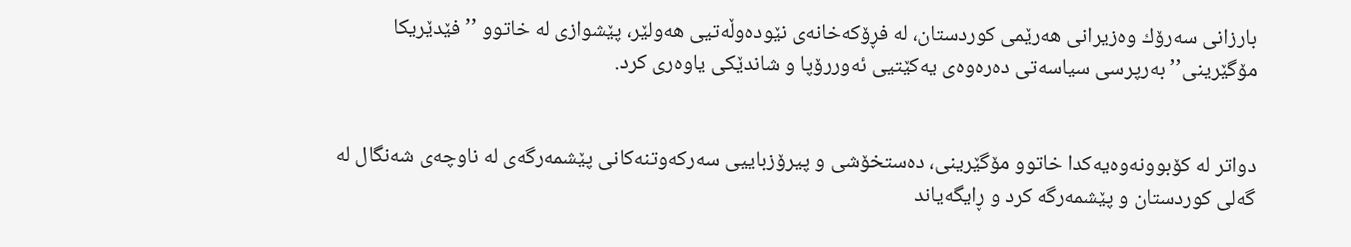بارزانی سه‌رۆك وه‌زیرانی هه‌رێمی كوردستان، له‌ فڕۆكه‌خانه‌ی نێوده‌وڵه‌تیی هه‌ولێر، پێشوازی له‌ خاتوو ’’فێدێریكا مۆگێرینی’’ به‌رپرسی سیاسه‌تی ده‌ره‌وه‌ی یه‌كێتیی ئه‌وررۆپا و شاندێكی یاوه‌ری كرد.


دواتر له‌ كۆبوونه‌وه‌یه‌كدا خاتوو مۆگێرینی، ده‌ستخۆشی و پیرۆزباییی سه‌ركه‌وتنه‌كانی پێشمه‌رگه‌ی له‌ ناوچه‌ی شه‌نگال له‌ گه‌لی كوردستان و پێشمه‌رگه‌ كرد و ڕایگه‌یاند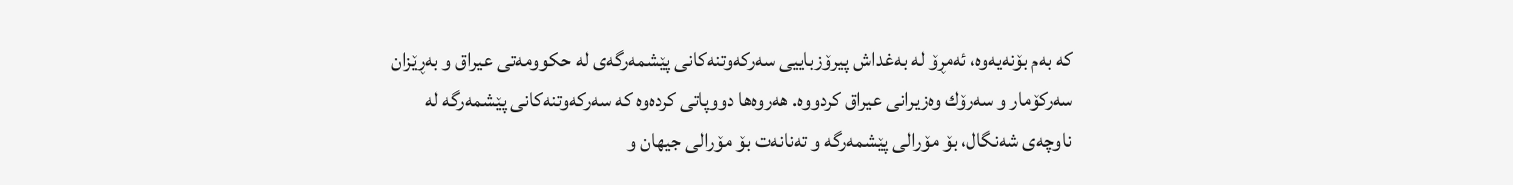كه‌ به‌م بۆنه‌یه‌وه‌، ئه‌مڕۆ له‌ به‌غداش پیرۆزباییی سه‌ركه‌وتنه‌كانی پێشمه‌رگه‌ی له‌ حكوومه‌تی عیراق و به‌ڕێزان سه‌ركۆمار و سه‌رۆك وه‌زیرانی عیراق كردووه‌. هه‌روه‌ها دووپاتی كرده‌وه‌ كه‌ سه‌ركه‌وتنه‌كانی پێشمه‌رگه‌ له‌ ناوچه‌ی شه‌نگال، بۆ مۆرالی پێشمه‌رگه‌ و ته‌نانه‌ت بۆ مۆرالی جیهان و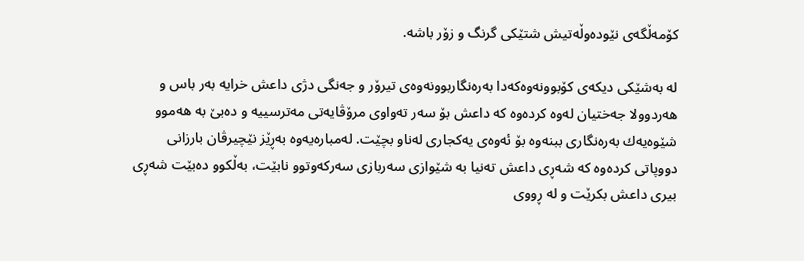كۆمه‌ڵگه‌ی نێوده‌وڵه‌تیش شتێكی گرنگ و زۆر باشه‌.

له‌ به‌شێكی دیكه‌ی كۆبوونه‌وه‌كه‌دا به‌ره‌نگاربوونه‌وه‌ی تیرۆر و جه‌نگی دژی داعش خرایه‌ به‌ر باس و هه‌ردوولا جه‌ختیان له‌وه‌ كرده‌وه‌ كه‌ داعش بۆ سه‌ر ته‌واوی مرۆڤایه‌تی مه‌ترسییه‌ و ده‌بێ به‌ هه‌موو شێوه‌یه‌ك به‌ره‌نگاری ببنه‌وه‌ بۆ ئه‌وه‌ی یه‌كجاری له‌ناو بچێت. له‌مباره‌یه‌وه‌ به‌ڕێز نێچیرڤان بارزانی دووپاتی كرده‌وه‌ كه ‌شه‌ڕی داعش ته‌نیا به‌ شێوازی سه‌ربازی سه‌ركه‌وتوو نابێت، به‌ڵكوو ده‌بێت شه‌ڕی بیری داعش بكرێت و له‌ ڕووی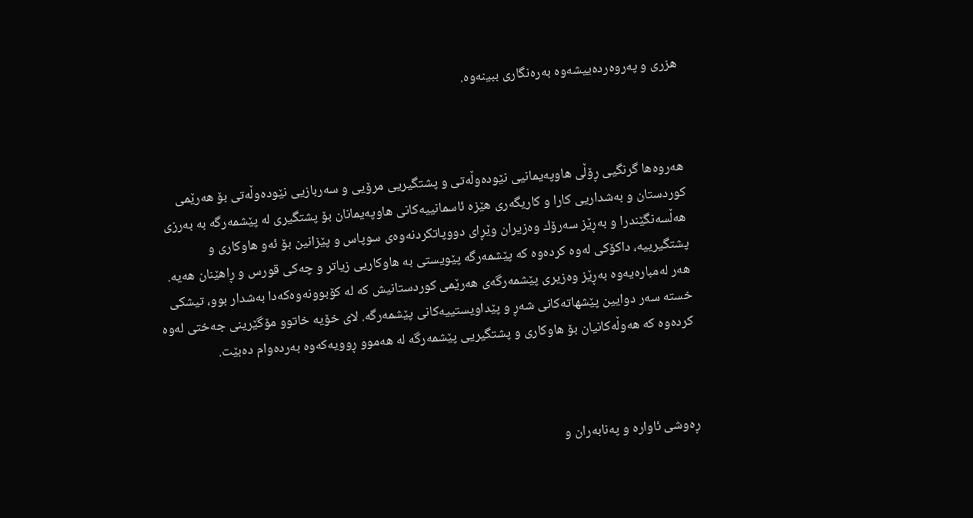هزری و په‌روه‌رده‌ییشه‌وه‌ به‌ره‌نگاری ببینه‌وه‌.



هه‌روه‌ها گرنگیی ڕۆڵی هاوپه‌یمانیی نێوده‌وڵه‌تی و پشتگیریی مرۆیی و سه‌ربازیی نێوده‌وڵه‌تی بۆ هه‌رێمی كوردستان و به‌شداریی كارا و كاریگه‌ری هێزه‌ ئاسمانییه‌كانی هاوپه‌یمانان بۆ پشتگیری له‌ پێشمه‌رگه‌ به‌ به‌رزی هه‌ڵسه‌نگێندرا و به‌ڕێز سه‌رۆك وه‌زیران وێڕای دووپاتكردنه‌وه‌ی سوپاس و پێزانین بۆ ئه‌و هاوكاری و پشتگیرییه‌، داكۆكی له‌وه‌ كرده‌وه‌ كه‌ پێشمه‌رگه‌ پێویستی به‌ هاوكاریی زیاتر و چه‌كی قورس و ڕاهێنان هه‌یه‌. هه‌ر له‌مباره‌یه‌وه‌ به‌ڕێز وه‌زیری پێشمه‌رگه‌ی هه‌رێمی كوردستانیش كه‌ له‌ كۆبوونه‌وه‌كه‌دا به‌شدار بوو، تیشكی خسته‌ سه‌ر دوایین پێشهاته‌كانی شه‌ڕ و پێداویستییه‌كانی پێشمه‌رگه‌. لای خۆیه‌ خاتوو مۆگێرینی جه‌ختی له‌وه‌ كرده‌وه‌ كه‌ هه‌و‌ڵه‌كانیان بۆ هاوكاری و پشتگیریی پێشمه‌رگه‌ له‌ هه‌موو ڕوویه‌كه‌وه‌ به‌رده‌وام ده‌بێت.



ڕه‌وشی ئاواره‌ و په‌نابه‌ران و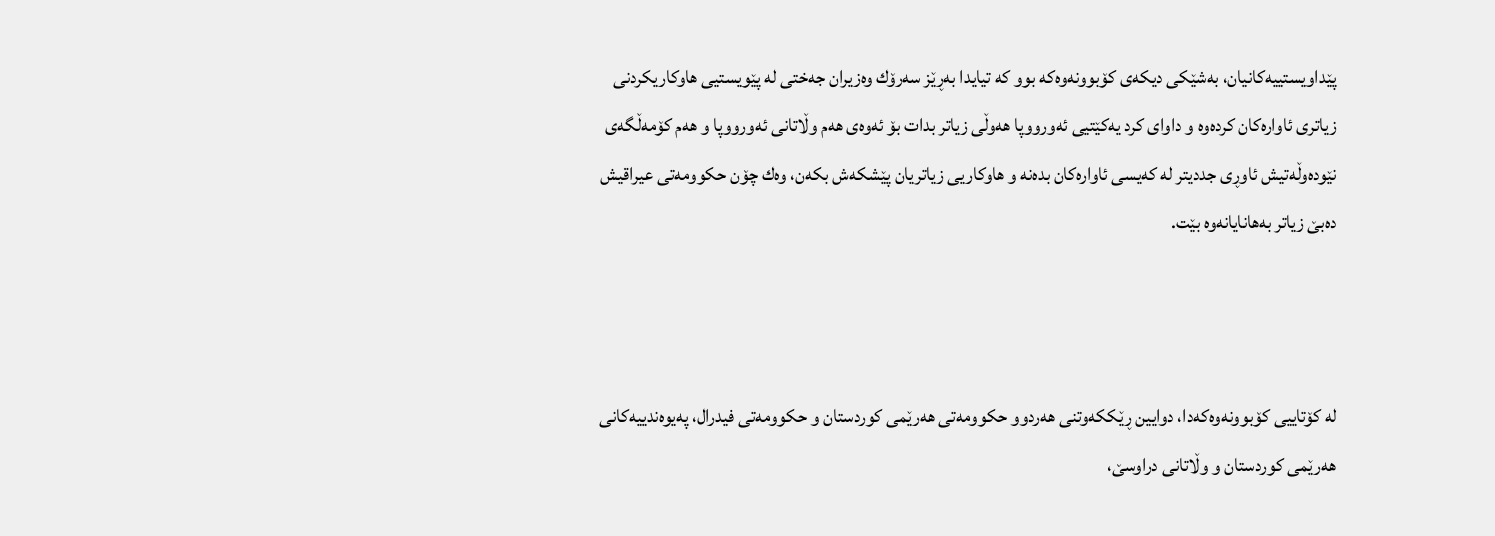پێداویستییه‌كانیان، به‌شێكی دیكه‌ی كۆبوونه‌وه‌كه‌ بوو كه‌ تیایدا به‌ڕێز سه‌رۆك وه‌زیران جه‌ختی له‌ پێویستیی هاوكاریكردنی زیاتری ئاواره‌كان كرده‌وه‌ و داوای كرد یه‌كێتیی ئه‌ورووپا هه‌وڵی زیاتر بدات بۆ ئه‌وه‌ی هه‌م وڵاتانی ئه‌ورووپا و هه‌م كۆمه‌ڵگه‌ی نێوده‌وڵه‌تیش ئاوڕی جددیتر له‌ كه‌یسی ئاواره‌كان بده‌نه‌ و هاوكاریی زیاتریان پێشكه‌ش بكه‌ن، وه‌ك چۆن حكوومه‌تی عیراقیش ده‌بێ زیاتر به‌هانایانه‌وه بێت.



له‌ كۆتاییی كۆبوونه‌وه‌كه‌دا، دوایین ڕێككه‌وتنی هه‌ردوو حكوومه‌تی هه‌رێمی كوردستان و حكوومه‌تی فیدرال، په‌یوه‌ندییه‌كانی هه‌رێمی كوردستان و وڵاتانی دراوسێ،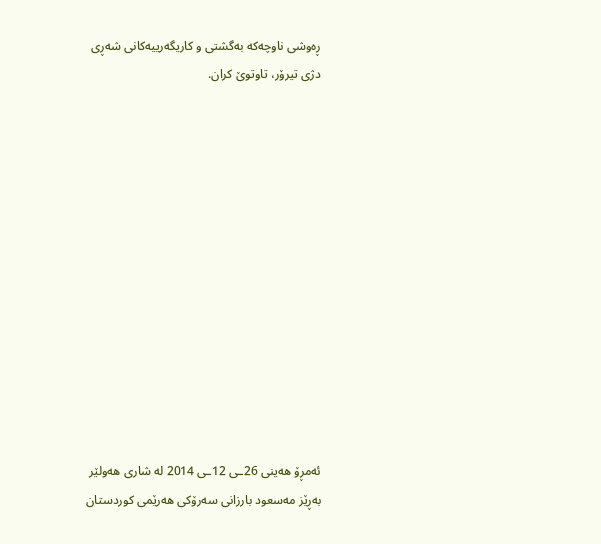ڕه‌وشی ناوچه‌كه‌ به‌گشتی و كاریگه‌رییه‌كانی شه‌ڕی دژی تیرۆر، تاوتوێ كران.













ئەمڕۆ هەینی 26ـی 12ـی 2014 لە شاری هەولێر بەڕێز مەسعود بارزانی سەرۆكی هەرێمی كوردستان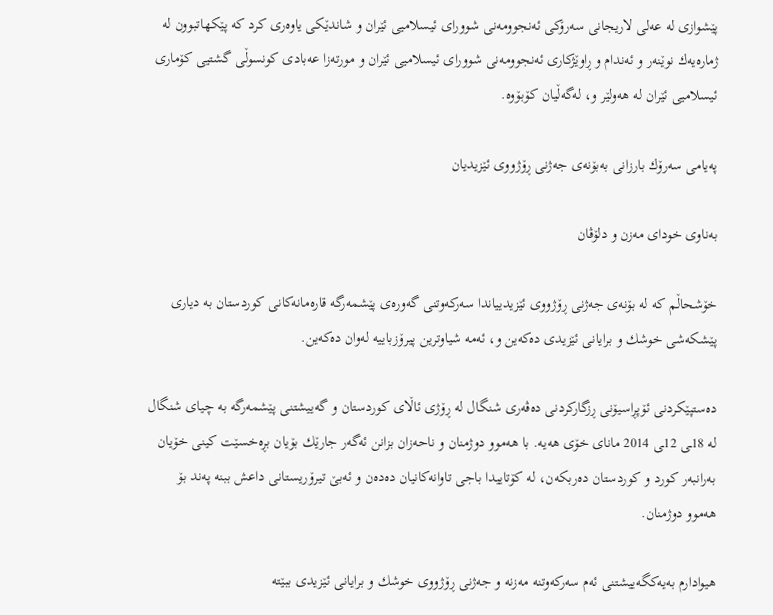پێشوازی لە عەلی لاریجانی سەرۆكی ئەنجوومەنی شوورای ئیسلامیی ئێران و شاندێكی یاوەری كرد كە پێكهاتبوون لە ژمارەیەك نوێنەر و ئەندام و ڕاوێژكاری ئەنجوومەنی شوورای ئیسلامیی ئێران و مورتەزا عەبادی كونسوڵی گشتیی كۆماری ئیسلامیی ئێران لە هەولێر و، لەگەڵیان كۆبۆوە.

پەیامی سەرۆك بارزانی بەبۆنەی جەژنی ڕۆژووی ئێزیدیان

بەناوی خودای مەزن و دلۆڤان

خۆشحاڵم كە لە بۆنەی جەژنی ڕۆژووی ئێزیدییاندا سەركەوتنی گەورەی پێشمەرگە قارەمانەكانی كوردستان بە دیاری پێشكەشی خوشك و برایانی ئێزیدی دەكەین و، ئەمە شیاوترین پیرۆزباییە لەوان دەكەین.

دەستپێكردنی ئۆپڕاسیۆنی ڕزگاركردنی دەڤەری شنگال لە ڕۆژی ئاڵای كوردستان و گەییشتنی پێشمەرگە بە چیای شنگال لە 18ـی 12ـی 2014 مانای خۆی هەیە. با هەموو دوژمنان و ناحەزان بزانن ئەگەر جارێك بۆیان بڕەخسێت كینی خۆیان بەرانبەر كورد و كوردستان دەربكەن، لە كۆتاییدا باجی تاوانەكانیان دەدەن و ئەبێ تیرۆریستانی داعش ببنە پەند بۆ هەموو دوژمنان.

هیوادارم بەیەكگەییشتنی ئەم سەركەوتنە مەزنە و جەژنی ڕۆژووی خوشك و برایانی ئێزیدی ببێتە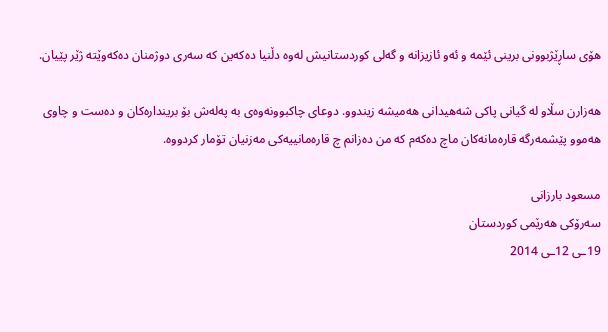هۆی ساڕێژبوونی برینی ئێمە و ئەو ئازیزانە و گەلی كوردستانیش لەوە دڵنیا دەكەین كە سەری دوژمنان دەكەوێتە ژێر پێیان.

هەزارن سڵاو لە گیانی پاكی شەهیدانی هەمیشە زیندوو. دوعای چاكبوونەوەی بە پەلەش بۆ بریندارەكان و دەست و چاوی هەموو پێشمەرگە قارەمانەكان ماچ دەكەم كە من دەزانم چ قارەمانییەكی مەزنیان تۆمار كردووە.

مسعود بارزانی
سەرۆكی هەرێمی كوردستان
19ـی 12ـی 2014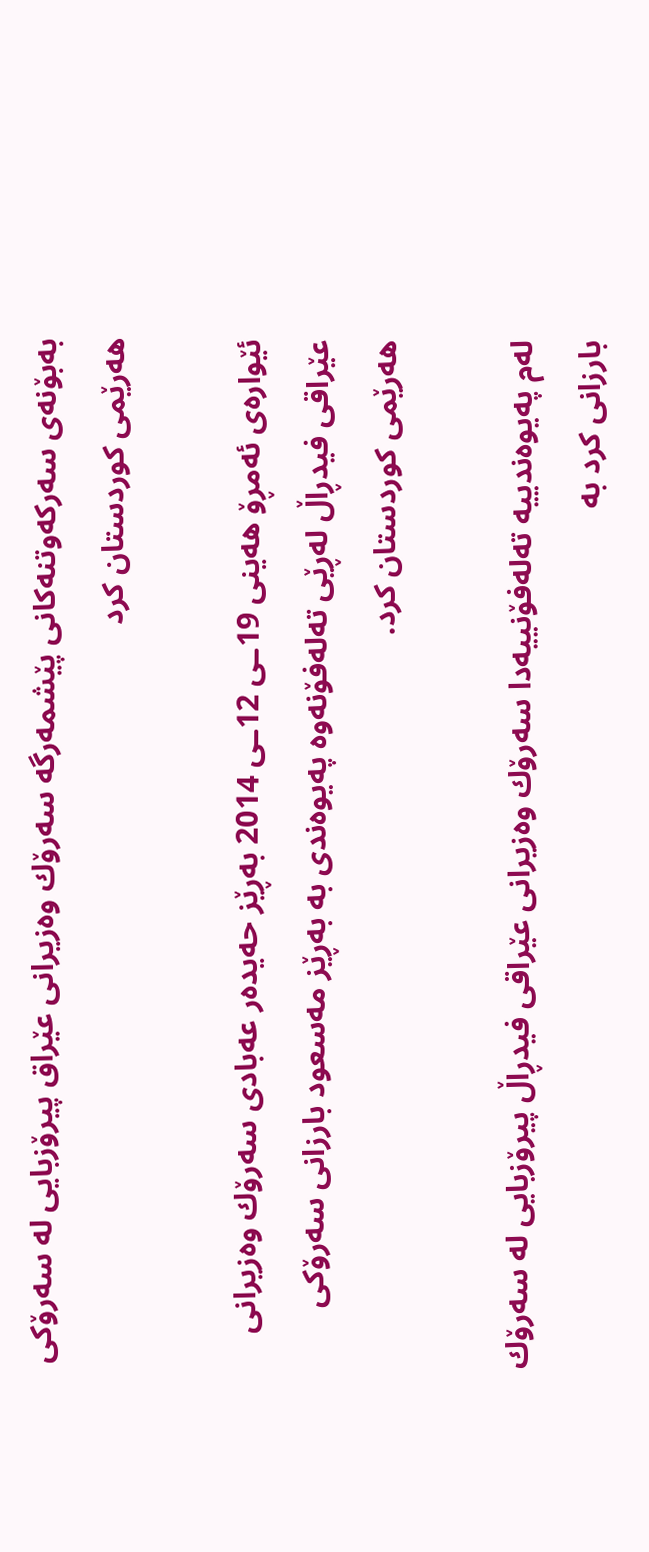بەبۆنەی سەركەوتنەكانی پێشمەرگە سەرۆك وەزیرانی عێراق پیرۆزبایی لە سەرۆكی هەرێمی كوردستان كرد

ئێوارەی ئەمڕۆ هەینی 19ـی 12ـی 2014 بەڕێز حەیدەر عەبادی سەرۆك وەزیرانی عێراقی فیدڕاڵ لەڕێی تەلەفۆنەوە پەیوەندی بە بەڕێز مەسعود بارزانی سەرۆكی هەرێمی كوردستان كرد.

لەم پەیوەندییە تەلەفۆنییەدا سەرۆك وەزیرانی عێراقی فیدڕاڵ پیرۆزبایی لە سەرۆك بارزانی كرد بە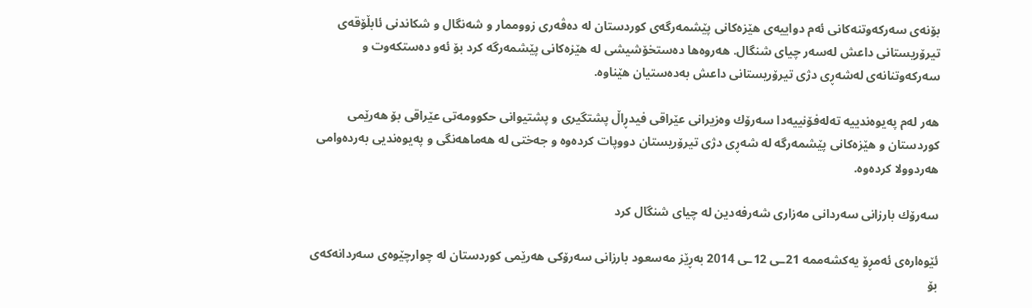بۆنەی سەركەوتنەكانی ئەم دواییەی هێزەكانی پێشمەرگەی كوردستان لە دەڤەری زووممار و شەنگال و شكاندنی ئابڵۆقەی تیرۆریستانی داعش لەسەر چیای شنگال. هەروەها دەستخۆشیشی لە هێزەكانی پێشمەرگە كرد بۆ ئەو دەستكەوت و سەركەوتنانەی لەشەڕی دژی تیرۆریستانی داعش بەدەستیان هێناوە.

هەر لەم پەیوەندییە تەلەفۆنییەدا سەرۆك وەزیرانی عێراقی فیدڕاڵ پشتگیری و پشتیوانی حكوومەتی عێراقی بۆ هەرێمی كوردستان و هێزەكانی پێشمەرگە لە شەڕی دژی تیرۆریستان دووپات كردەوە و جەختی لە هەماهەنگی و پەیوەندیی بەردەوامی هەردوولا كردەوە.

سەرۆك بارزانی سەردانی مەزاری شەرفەدین لە چیای شنگال كرد

ئێوەارەی ئەمڕۆ یەكشەممە 21ـی 12ـی 2014 بەڕێز مەسعود بارزانی سەرۆكی هەرێمی كوردستان لە چوارچێوەی سەردانەكەی بۆ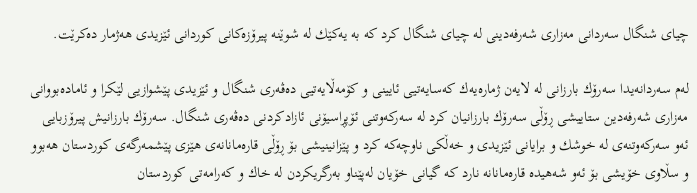چیای شنگال سەردانی مەزاری شەرفەدینی لە چیای شنگال كرد كە بە یەكێك لە شوێنە پیرۆزەكانی كوردانی ئێزیدی هەژمار دەكرێت.

لەم سەردانەیدا سەرۆك بارزانی لە لایەن ژمارەیەك كەسایەتیی ئایینی و كۆمەڵایەتیی دەڤەری شنگال و ئێزیدی پێشوازیی لێكرا و ئامادەبووانی مەزاری شەرفەدین ستاییشی ڕۆڵی سەرۆك بارزانیان كرد لە سەركەوتنی ئۆپڕاسیۆنی ئازادكردنی دەڤەری شنگال. سەرۆك بارزانیش پیرۆزبایی ئەو سەركەوتنەی لە خوشك و برایانی ئێزیدی و خەڵكی ناوچەكە كرد و پێزانینیشی بۆ ڕۆڵی قارەمانانەی هێزی پێشمەرگەی كوردستان هەبوو و سڵاوی خۆیشی بۆ ئەو شەهیدە قارەمانانە نارد كە گیانی خۆیان لەپێناو بەرگریكردن لە خاك و كەرامەتی كوردستان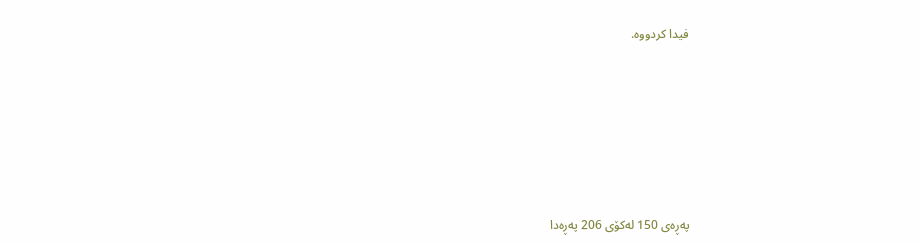فیدا كردووە.









پەڕەى 150 لەکۆى 206 پەڕەدا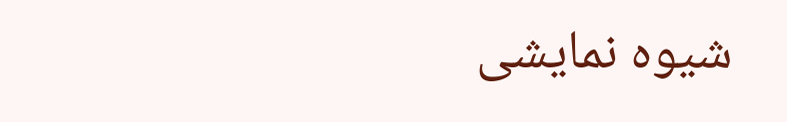شیوه نمایشی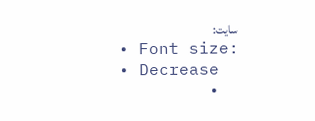سایت:
  • Font size:
  • Decrease
  •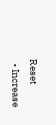Reset
  • Increase